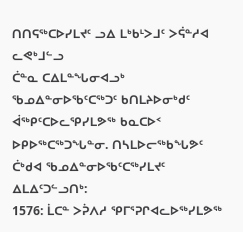ᑎᑎᕋᖅᑕᐅᓯᒪᔪᑦ ᓗᐃ ᒪᒃᑲᒻᐳᒧᑦ ᐳᕌᓐᓱᐊ ᓚᕙᒃᒧᓪᓗ
ᑖᓐᓇ ᑕᐃᒪᓐᖓᓂᐊᓗᒃ ᖃᓄᐃᓐᓂᐅᖃᑦᑕᖅᑐᑦ ᑲᑎᒪᔨᐅᓂᒃᑯᑦ ᐋᖅᑭᑦᑕᐅᓚᕿᓯᒪᕗᖅ ᑲᓇᑕᐅᑉ ᐅᑭᐅᖅᑕᖅᑐᖓᓐᓂ. ᑎᓴᒪᐅᓕᖅᑲᖓᕗᑦ ᑖᒃᑯᐊ ᖃᓄᐃᓐᓂᐅᖃᑦᑕᖅᓯᒪᔪᑦ ᐃᒪᐃᑦᑐᓪᓗᑎᒃ:
1576: ᒫᑕᓐ ᐳᕉᐱᓱ ᕿᒥᕐᕈᒋᐊᓚᐅᖅᓯᒪᕗᖅ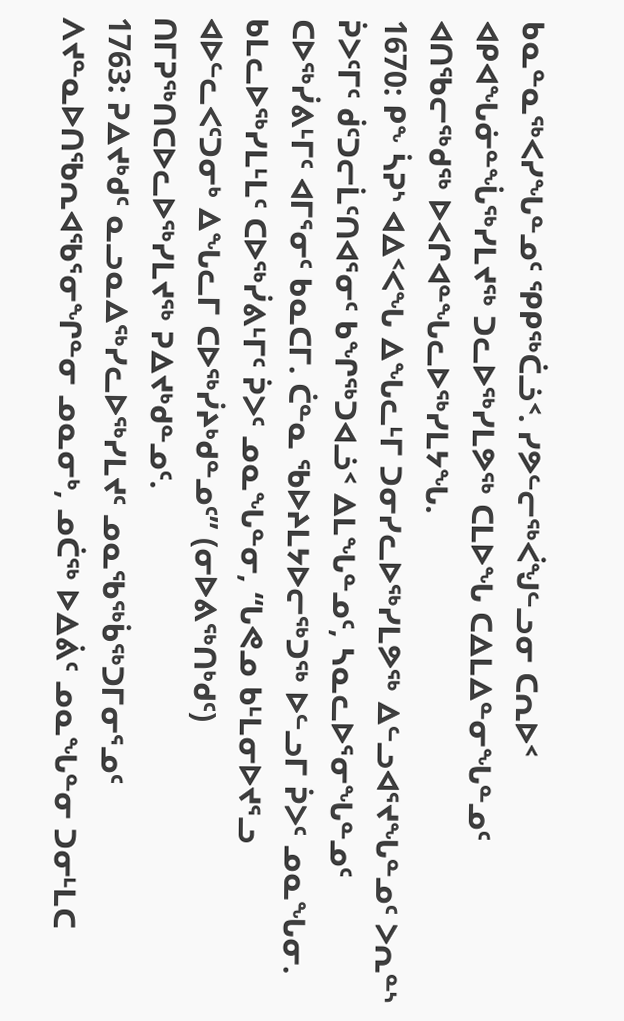ᑲᓇᓐᓇᖅᐸᓯᖓᓐᓄᑦ ᕿᑭᖅᑖᓘᑉ. ᓯᕗᓪᓕᖅᐹᖑᓪᓗᓂ ᑕᕆᐅᑉ ᐊᑭᐊᖓᓃᓐᖔᖅᓯᒪᔪᖅ ᑐᓚᐅᖅᓯᒪᕗᖅ ᑕᒪᐅᖓ ᑕᐃᒪᐃᓐᓂᖓᓐᓄᑦ ᐊᑎᖃᓕᖅᑯᖅ ᐅᐸᒋᐊᓐᖓᓚᐅᖅᓯᒪᔭᖓ.
1670: ᑭᖕ ᓵᕈᔅ ᐊᐃᑉᐸᖓ ᐃᖓᓚᒻᒥ ᑐᓂᓯᓚᐅᖅᓯᒪᕗᖅ ᐃᓪᓗᐊᕐᔪᖓᓐᓄᑦ ᐳᕆᓐᔅ ᕉᐳᑦᒥᑦ ᑰᑦᑐᓕᒫᑦᑎᐊᕐᓂᑦ ᑲᖏᖅᑐᐊᓘᑉ ᐃᒪᖓᓐᓄᑦ, ᓴᓇᓚᐅᕐᓂᖓᓐᓄᑦ ᑕᐅᖅᓰᕕᒻᒥᑦ ᐊᒥᕐᓂᑦ ᑲᓇᑕᒥ. ᑖᓐᓇ ᖃᐅᔨᒪᔭᐅᓕᖅᑐᖅ ᐅᓪᓗᒥ ᕉᐳᑦ ᓄᓇᖓᓂ. ᑲᒪᓚᐅᖅᓯᒪᒻᒪᑦ ᑕᐅᖅᓰᕕᒻᒥᑦ ᕉᐳᑦ ᓄᓇᖓᓐᓂ, “ᒐᕙᓄ ᑲᒻᒪᓂᐅᔪᕐᓗ ᐊᐅᓪᓚᐸᑦᑐᓂᒃ ᐃᖓᓚᒥ ᑕᐅᖅᓰᔨᒃᑯᓐᓄᑦ” (ᓂᐅᕕᖅᑎᒃᑯᑦ) ᑎᒥᕈᖅᑎᑕᐅᓚᐅᖅᓯᒪᔪᖅ ᕈᐃᔪᒃᑯᓐᓄᑦ.
1763: ᕈᐃᔪᒃᑯᑦ ᓇᓗᓇᐃᖅᓯᓚᐅᖅᓯᒪᔪᑦ ᓄᓇᖃᖅᑳᖅᑐᒥᓂᕐᓄᑦ ᐱᔪᓐᓇᐅᑎᖃᕆᐊᖃᕐᓂᖏᓐᓂ ᓄᓇᓂᒃ, ᓄᑖᖅ ᐅᐃᕖᑦ ᓄᓇᖓᓐᓂ ᑐᓂᒻᒪᑕ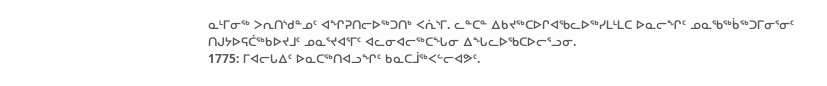ᓇᒻᒥᓂᖅ ᐳᕆᑎᔅᑯᓐᓄᑦ ᐊᖏᕈᑎᓕᐅᖅᑐᑎᒃ ᐸᕇᔅᒥ. ᓚᓐᑕᓐ ᐃᑲᔪᖅᑕᐅᒋᐊᖃᓚᐅᖅᓯᒪᒻᒪᑕ ᐅᓇᓕᖏᑦ ᓄᓇᖃᖅᑳᖅᑐᒥᓂᕐᓂᑦ ᑎᒍᔭᐅᕋᑖᖅᑲᐅᔪᒧᑦ ᓄᓇᕐᔪᐊᕐᒥᑦ ᐊᓚᓂᐊᓕᖅᑕᖓᓂ ᐃᖓᓚᐅᖃᑕᐅᓕᕐᓗᓂ.
1775: ᒥᐊᓕᒐᐃᑦ ᐅᓇᑕᖅᑎᐊᓗᖏᑦ ᑲᓇᑕᒨᖅᐸᓪᓕᐊᕗᑦ.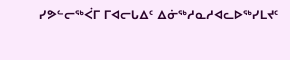ᓯᕗᓪᓕᖅᐹᒥ ᒥᐊᓕᒐᐃᑦ ᐃᓃᖅᓱᓇᓱᐊᓚᐅᖅᓯᒪᔪᑦ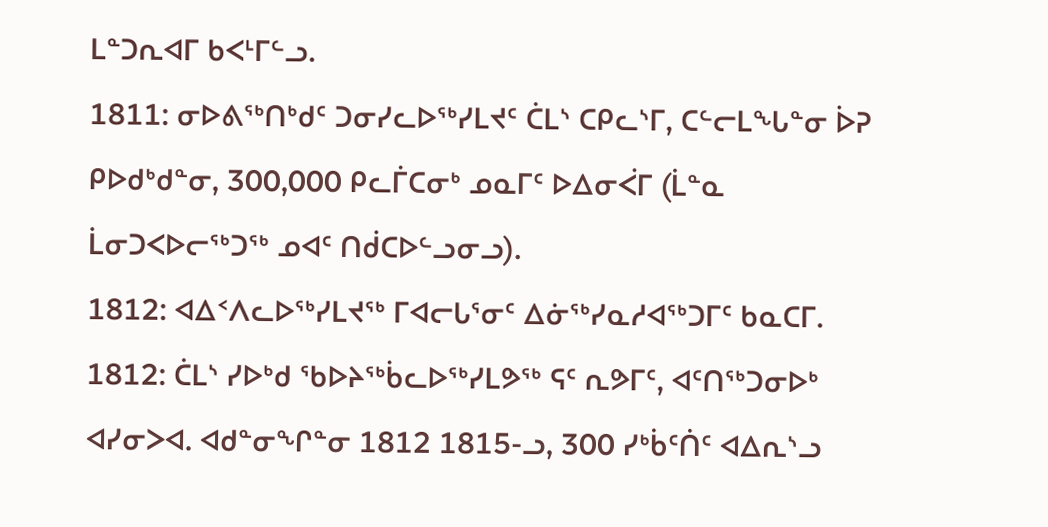ᒪᓐᑐᕆᐊᒥ ᑲᐸᒻᒥᓪᓗ.
1811: ᓂᐅᕕᖅᑎᒃᑯᑦ ᑐᓂᓯᓚᐅᖅᓯᒪᔪᑦ ᑖᒪᔅ ᑕᑭᓚᔅᒥ, ᑕᓪᓕᒪᖓᓐᓂ ᐆᕈ ᑭᐅᑯᒃᑯᓐᓂ, 300,000 ᑭᓚᒦᑕᓂᒃ ᓄᓇᒥᑦ ᐅᐃᓂᐹᒥ (ᒫᓐᓇ ᒫᓂᑐᐸᐅᓕᖅᑐᖅ ᓄᐊᑦ ᑎᑰᑕᐅᓪᓗᓂᓗ).
1812: ᐊᐃᑉᐱᓚᐅᖅᓯᒪᔪᖅ ᒥᐊᓕᒐᕐᓂᑦ ᐃᓃᖅᓯᓇᓱᐊᖅᑐᒥᑦ ᑲᓇᑕᒥ.
1812: ᑖᒪᔅ ᓯᐅᒃᑯ ᖃᐅᔨᖅᑳᓚᐅᖅᓯᒪᕗᖅ ᕋᑦ ᕆᕗᒥᑦ, ᐊᑦᑎᖅᑐᓂᐅᒃ ᐊᓯᓂᐳᐊ. ᐊᑯᓐᓂᖏᓐᓂ 1812 1815-ᓗ, 300 ᓯᒃᑳᑦᑏᑦ ᐊᐃᕆᔅᓗ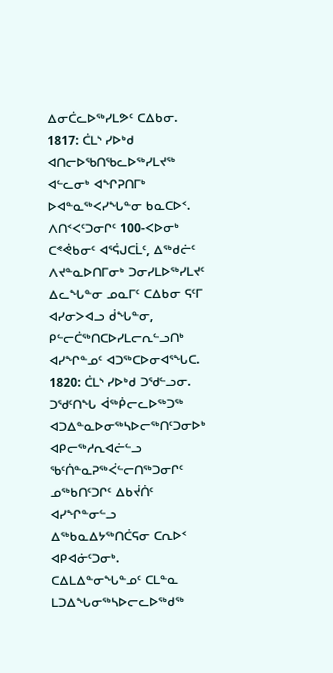ᐃᓂᑖᓚᐅᖅᓯᒪᕗᑦ ᑕᐃᑲᓂ.
1817: ᑖᒪᔅ ᓯᐅᒃᑯ ᐊᑎᓕᐅᖃᑎᖃᓚᐅᖅᓯᒪᔪᖅ ᐊᓪᓚᓂᒃ ᐊᖏᕈᑎᒥᒃ ᐅᐊᓐᓇᖅᐸᓯᖓᓐᓂ ᑲᓇᑕᐅᑉ. ᐱᑎᑉᐸᑦᑐᓂᒋᑦ 100-ᐸᐅᓂᒃ ᑕᕝᕚᑲᓂᑦ ᐊᕐᕌᒍᑕᒫᑦ, ᐃᖅᑯᓖᑦ ᐱᔪᓐᓇᐅᑎᒥᓂᒃ ᑐᓂᓯᒪᐅᖅᓯᒪᔪᑦ ᐃᓚᖓᓐᓂ ᓄᓇᒥᑦ ᑕᐃᑲᓂ ᕋᑦᒥ ᐊᓯᓂᐳᐊᓗ ᑰᖓᓐᓂ, ᑭᓪᓕᑖᖅᑎᑕᐅᓯᒪᓕᕆᓪᓗᑎᒃ ᐊᓯᖏᓐᓄᑦ ᐊᑐᖅᑕᐅᓂᐊᕐᖓᑕ.
1820: ᑖᒪᔅ ᓯᐅᒃᑯ ᑐᖁᓪᓗᓂ. ᑐᖁᑦᑎᖓ ᐋᖅᑮᓕᓚᐅᖅᑐᖅ ᐊᑐᐃᓐᓇᐅᓂᖅᓴᐅᓕᖅᑎᑦᑐᓂᐅᒃ ᐊᑭᓕᖅᓱᕆᐊᓖᓪᓗ ᖃᑦᑏᓐᓇᕈᖅᐹᓪᓕᑎᖅᑐᓂᒋᑦ ᓄᖅᑲᑎᑦᑐᒋᑦ ᐃᑲᔫᑏᑦ ᐊᓯᖏᓐᓂᓪᓗ ᐃᖅᑲᓇᐃᔭᖅᑎᑖᕋᓂ ᑕᕆᐅᑉ ᐊᑭᐊᓃᑦᑐᓂᒃ. ᑕᐃᒪᐃᓐᓂᖓᓐᓄᑦ ᑕᒪᓐᓇ ᒪᑐᐃᖓᓂᖅᓴᐅᓕᓚᐅᖅᑯᖅ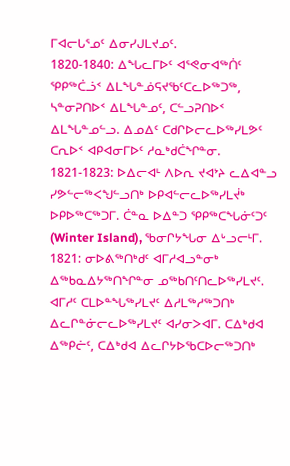ᒥᐊᓕᒐᕐᓄᑦ ᐃᓂᓯᒍᒪᔪᓄᑦ.
1820-1840: ᐃᖓᓚᒥᐅᑦ ᐊᕐᕙᓂᐊᖅᑏᑦ ᕿᑭᖅᑖᓘᑉ ᐃᒪᖓᓐᓅᕋᔪᖃᑦᑕᓚᐅᖅᑐᖅ, ᓴᓐᓂᕈᑎᐅᑉ ᐃᒪᖓᓐᓄᑦ, ᑕᓪᓗᕈᑎᐅᑉ ᐃᒪᖓᓐᓄᓪᓗ. ᐃᓄᐃᑦ ᑕᑯᒋᐅᓕᓚᐅᖅᓯᒪᕗᑦ ᑕᕆᐅᑉ ᐊᑭᐊᓂᒥᐅᑦ ᓱᓇᒃᑯᑖᖏᓐᓂ.
1821-1823: ᐅᐃᓕᐊᒻ ᐱᐅᕆ ᔪᐊᔾᔨ ᓚᐃᐊᓐᓗ ᓯᕗᓪᓕᖅᐸᖑᓪᓗᑎᒃ ᐅᑭᐊᓪᓕᓚᐅᖅᓯᒪᔫᒃ ᐅᑭᐅᖅᑕᖅᑐᒥ. ᑖᓐᓇ ᐅᐃᓐᑐ ᕿᑭᖅᑕᖓᓃᑦᑐᑦ (Winter Island), ᖃᓂᒋᔭᖓᓂ ᐃᒡᓗᓕᒻᒥ.
1821: ᓂᐅᕕᖅᑎᒃᑯᑦ ᐊᒥᓱᐊᓗᓐᓂᒃ ᐃᖅᑲᓇᐃᔭᖅᑎᖏᓐᓂ ᓄᖅᑲᑎᑦᑎᓚᐅᖅᓯᒪᔪᑦ. ᐊᒥᓱᑦ ᑕᒪᐅᓐᖓᖅᓯᒪᔪᑦ ᐃᓱᒪᖅᓱᖅᑐᑎᒃ ᐃᓚᒋᓐᓃᓕᓚᐅᖅᓯᒪᔪᑦ ᐊᓯᓂᐳᐊᒥ. ᑕᐃᒃᑯᐊ ᐃᖅᑭᓖᑦ, ᑕᐃᒃᑯᐊ ᐃᓚᒋᔭᐅᖃᑕᐅᓕᖅᑐᑎᒃ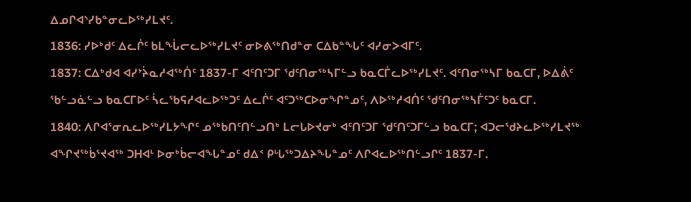ᐃᓄᒋᐊᔅᓯᑲᓐᓂᓚᐅᖅᓯᒪᔪᑦ.
1836: ᓯᐅᒃᑯᑦ ᐃᓚᒌᑦ ᑲᒪᖔᓕᓚᐅᖅᓯᒪᔪᑦ ᓂᐅᕕᖅᑎᑯᓐᓂ ᑕᐃᑲᓐᖓᑦ ᐊᓯᓂᐳᐊᒥᑦ.
1837: ᑕᐃᒃᑯᐊ ᐊᓯᔾᔩᓇᓱᐊᖅᑏᑦ 1837-ᒥ ᐊᑦᑎᑦᑐᒥ ᖁᑦᑎᓂᖅᓴᒥᓪᓗ ᑲᓇᑕᒦᓚᐅᖅᓯᒪᔪᑦ. ᐊᑦᑎᓂᖅᓴᒥ ᑲᓇᑕᒥ, ᐅᐃᕖᑦ ᖃᓪᓗᓈᓪᓗ ᑲᓇᑕᒥᐅᑦ ᓵᓚᖃᕋᓱᐊᓚᐅᖅᑐᑦ ᐃᓚᒌᑦ ᐊᑦᑐᖅᑕᐅᓂᖏᓐᓄᑦ, ᐱᐅᖅᓱᐊᑏᑦ ᖁᑦᑎᓂᖅᓴᒦᑦᑐᑦ ᑲᓇᑕᒥ.
1840: ᐱᒋᐊᕐᓂᕆᓚᐅᖅᓯᒪᔭᖏᑦ ᓄᖅᑲᑎᑦᑎᓪᓗᑎᒃ ᒪᓕᒐᐅᔪᓂᒃ ᐊᑦᑎᑦᑐᒥ ᖁᑦᑎᑦᑐᒥᓪᓗ ᑲᓇᑕᒥ; ᐊᑐᓕᖁᔨᓚᐅᖅᓯᒪᔪᖅ ᐊᖏᔪᖅᑳᕐᔪᐊᖅ ᑐᕼᐊᒻ ᐅᓂᒃᑳᓕᐊᖓᓐᓄᑦ ᑯᐃᑉ ᑭᒡᒐᖅᑐᐃᔨᖓᓐᓄᑦ ᐱᒋᐊᓚᐅᖅᑎᓪᓗᒋᑦ 1837-ᒥ.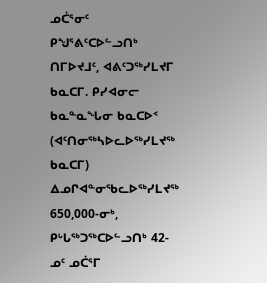ᓄᑖᕐᓂᑦ ᑭᖑᕐᕕᑦᑕᐅᓪᓗᑎᒃ ᑎᒥᐅᔪᒧᑦ, ᐊᕕᑦᑐᖅᓯᒪᔪᒥ ᑲᓇᑕᒥ. ᑭᓯᐊᓂᓕ ᑲᓇᓐᓇᖓᓂ ᑲᓇᑕᐅᑉ (ᐊᑦᑎᓂᖅᓴᐅᓚᐅᖅᓯᒪᔪᖅ ᑲᓇᑕᒥ) ᐃᓄᒋᐊᓐᓂᖃᓚᐅᖅᓯᒪᔪᖅ 650,000-ᓂᒃ, ᑭᒡᒐᖅᑐᖅᑕᐅᓪᓗᑎᒃ 42-ᓄᑦ ᓄᑖᕐᒥ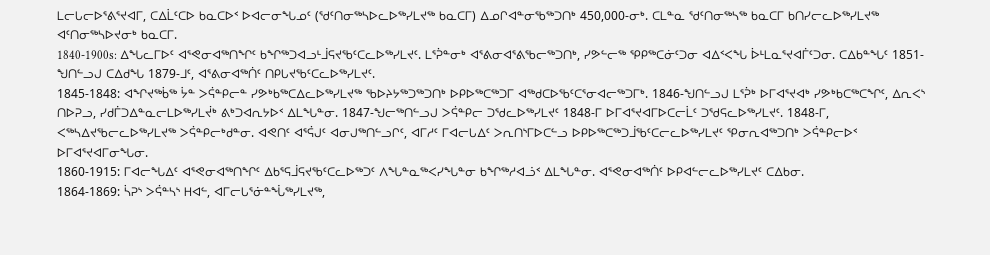ᒪᓕᒐᓕᐅᕐᕕᕐᔪᐊᒥ, ᑕᐃᒫᑦᑕᐅ ᑲᓇᑕᐅᑉ ᐅᐊᓕᓂᖓᓄᑦ (ᖁᑦᑎᓂᖅᓴᐅᓚᐅᖅᓯᒪᔪᖅ ᑲᓇᑕᒥ) ᐃᓄᒋᐊᓐᓂᖃᖅᑐᑎᒃ 450,000-ᓂᒃ. ᑕᒪᓐᓇ ᖁᑦᑎᓂᖅᓴᖅ ᑲᓇᑕᒥ ᑲᑎᓯᓕᓚᐅᖅᓯᒪᔪᖅ ᐊᑦᑎᓂᖅᓴᐅᔪᓂᒃ ᑲᓇᑕᒥ.
1840-1900s: ᐃᖓᓚᒥᐅᑦ ᐊᕐᕙᓂᐊᖅᑎᖏᑦ ᑲᖏᖅᑐᐊᓗᒻᒨᕋᔪᖃᑦᑕᓚᐅᖅᓯᒪᔪᑦ. ᒪᕐᕉᓐᓂᒃ ᐊᕐᕕᓂᐊᕐᕕᖃᓕᖅᑐᑎᒃ, ᓯᕗᓪᓕᖅ ᕿᑭᖅᑕᓃᑦᑐᓂ ᐊᐃᑉᐸᖓ ᐆᒻᒪᓇᕐᔪᐊᒦᑦᑐᓂ. ᑕᐃᑲᓐᖓᑦ 1851-ᖑᑎᓪᓗᒍ ᑕᐃᑯᖓ 1879-ᒧᑦ, ᐊᕐᕕᓂᐊᖅᑏᑦ ᑎᑭᒐᔪᖃᑦᑕᓚᐅᖅᓯᒪᔪᑦ.
1845-1848: ᐊᖏᔪᖅᑳᖅ ᔮᓐ ᐳᕌᓐᑭᓕᓐ ᓯᕗᒃᑲᖅᑕᐃᓚᐅᖅᓯᒪᔪᖅ ᖃᐅᔨᔭᖅᑐᖅᑐᑎᒃ ᐅᑭᐅᖅᑕᖅᑐᒥ ᐊᖅᑯᑕᐅᖃᑦᑕᕐᓂᐊᓕᖅᑐᒥᒃ. 1846-ᖑᑎᓪᓗᒍ ᒪᕐᕉᒃ ᐅᒥᐊᕐᔪᐊᒃ ᓯᕗᒃᑲᑕᖅᑕᖏᑦ, ᐃᕆᐸᔅ ᑎᐅᕈᓗ, ᓯᑯᒦᑐᐃᓐᓇᓕᒪᐅᖅᓯᒪᔫᒃ ᕕᒃᑐᐊᕆᔭᐅᑉ ᐃᒪᖓᓐᓂ. 1847-ᖑᓕᖅᑎᓪᓗᒍ ᐳᕌᓐᑭᓕ ᑐᖁᓚᐅᖅᓯᒪᔪᑦ 1848-ᒥ ᐅᒥᐊᕐᔪᐊᒥᐅᑕᓕᒫᑦ ᑐᖁᕋᓚᐅᖅᓯᒪᔪᑦ. 1848-ᒥ, ᐸᖅᓴᐃᔪᖃᓕᓚᐅᖅᓯᒪᔪᖅ ᐳᕌᓐᑭᓕᒃᑯᓐᓂ. ᐊᕙᑎᑦ ᐊᕐᕌᒍᑦ ᐊᓂᒍᖅᑎᓪᓗᒋᑦ, ᐊᒥᓱᑦ ᒥᐊᓕᒐᐃᑦ ᐳᕆᑎᔅᒥᐅᑕᓪᓗ ᐅᑭᐅᖅᑕᖅᑐᒨᖃᑦᑕᓕᓚᐅᖅᓯᒪᔪᑦ ᕿᓂᕆᐊᖅᑐᑎᒃ ᐳᕌᓐᑭᓕᐅᑉ ᐅᒥᐊᕐᔪᐊᒥᓂᖓᓂ.
1860-1915: ᒥᐊᓕᖓᐃᑦ ᐊᕐᕙᓂᐊᖅᑎᖏᑦ ᐃᑲᕐᕋᒨᕋᔪᖃᑦᑕᓚᐅᖅᑐᑦ ᐱᖓᓐᓇᖅᐸᓯᖓᓐᓂ ᑲᖏᖅᓱᐊᓘᑉ ᐃᒪᖓᓐᓂ. ᐊᕐᕙᓂᐊᖅᑏᑦ ᐅᑭᐊᓪᓕᓚᐅᖅᓯᒪᔪᑦ ᑕᐃᑲᓂ.
1864-1869: ᓵᕈᔅ ᐳᕌᓐᓴᔅ ᕼᐊᓪ, ᐊᒥᓕᒐᕐᓃᓐᖔᖅᓯᒪᔪᖅ,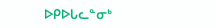ᐅᑭᐅᒐᓚᓐᓂᒃ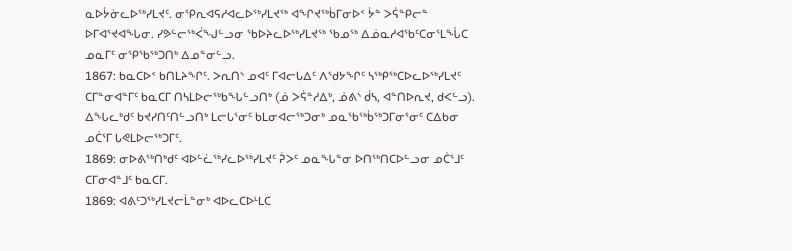ᓇᐅᔮᓃᓚᐅᖅᓯᒪᔪᑦ. ᓂᕿᕆᐊᕋᓱᐊᓚᐅᖅᓯᒪᔪᖅ ᐊᖏᔪᖅᑳᒥᓂᐅᑉ ᔮᓐ ᐳᕌᓐᑭᓕᓐ ᐅᒥᐊᕐᔪᐊᖓᓂ. ᓯᕗᓪᓕᖅᐹᖑᓪᓗᓂ ᖃᐅᔨᓚᐅᖅᓯᒪᔪᖅ ᖃᓄᖅ ᐃᓅᓇᓱᐊᖃᑦᑕᓂᕐᒪᖔᑕ ᓄᓇᒥᑦ ᓂᕿᖃᖅᑐᑎᒃ ᐃᓄᓐᓂᓪᓗ.
1867: ᑲᓇᑕᐅᑉ ᑲᑎᒪᔨᖏᑦ. ᐳᕆᑎᔅ ᓄᐊᑦ ᒥᐊᓕᒐᐃᑦ ᐱᖁᔭᖏᑦ ᓴᖅᑭᖅᑕᐅᓚᐅᖅᓯᒪᔪᑦ ᑕᒥᓐᓂᐊᓐᒥᑦ ᑲᓇᑕᒥ ᑎᓴᒪᐅᓕᖅᑲᖓᓪᓗᑎᒃ (ᓅ ᐳᕌᓐᓱᐃᒃ, ᓅᕕᔅ ᑰᓴ, ᐊᓐᑎᐅᕆᔪ, ᑯᐸᓪᓗ). ᐃᖓᓚᒃᑯᑦ ᑲᔪᓯᑎᑦᑎᓪᓗᑎᒃ ᒪᓕᒐᕐᓂᑦ ᑲᒪᓂᐊᓕᖅᑐᓂᒃ ᓄᓇᖃᖅᑳᖅᑐᒥᓂᕐᓂᑦ ᑕᐃᑲᓂ ᓄᑖᕐᒥ ᒐᕙᒪᐅᓕᖅᑐᒥᑦ.
1869: ᓂᐅᕕᖅᑎᒃᑯᑦ ᐊᐅᓪᓛᖅᓯᓚᐅᖅᓯᒪᔪᑦ ᕉᐳᑦ ᓄᓇᖓᓐᓂ ᐅᑎᖅᑎᑕᐅᓪᓗᓂ ᓄᑖᕐᒧᑦ ᑕᒥᓂᐊᓐᒧᑦ ᑲᓇᑕᒥ.
1869: ᐊᕕᑦᑐᖅᓯᒪᔪᓕᒫᓐᓂᒃ ᐊᐅᓚᑕᐅᒻᒪᑕ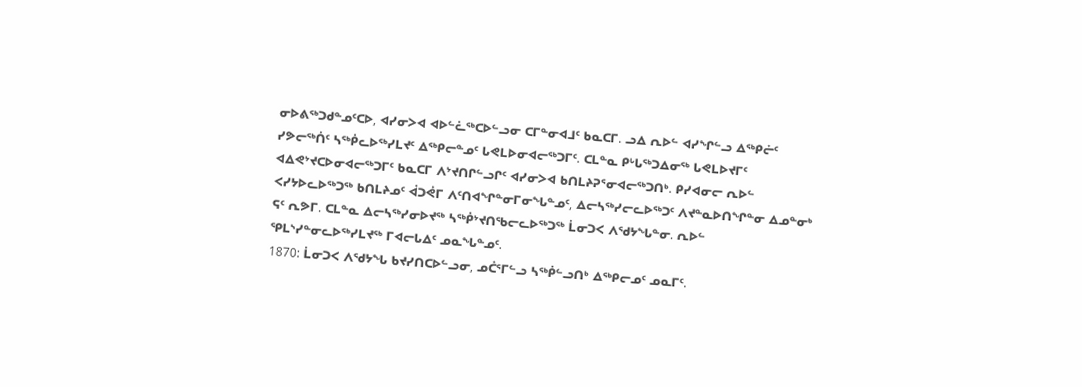ᓂᐅᕕᖅᑐᑯᓐᓄᑦᑕᐅ, ᐊᓯᓂᐳᐊ ᐊᐅᓪᓛᖅᑕᐅᓪᓗᓂ ᑕᒥᓐᓂᐊᒧᑦ ᑲᓇᑕᒥ. ᓗᐃ ᕆᐅᓪ ᐊᓯᖏᓪᓗ ᐃᖅᑭᓖᑦ ᓯᕗᓕᖅᑏᑦ ᓴᖅᑮᓚᐅᖅᓯᒪᔪᑦ ᐃᖅᑭᓕᓐᓄᑦ ᒐᕙᒪᐅᓂᐊᓕᖅᑐᒥᑦ. ᑕᒪᓐᓇ ᑭᒡᒐᖅᑐᐃᓂᖅ ᒐᕙᒪᐅᔪᒥᑦ ᐊᐃᕙᔾᔪᑕᐅᓂᐊᓕᖅᑐᒥᑦ ᑲᓇᑕᒥ ᐱᔾᔪᑎᒋᓪᓗᒋᑦ ᐊᓯᓂᐳᐊ ᑲᑎᒪᔨᕈᕐᓂᐊᓕᖅᑐᑎᒃ. ᑭᓯᐊᓂᓕ ᕆᐅᓪ ᐸᓯᔭᐅᓚᐅᖅᑐᖅ ᑲᑎᒪᔨᓄᑦ ᐋᑐᕚᒥ ᐱᑦᑎᐊᖏᓐᓂᒥᓂᖓᓐᓄᑦ, ᐃᓕᓴᖅᓯᓕᓚᐅᖅᑐᑦ ᐱᔪᓐᓇᐅᑎᖏᓐᓂ ᐃᓄᓐᓂᒃ ᕋᑦ ᕆᕗᒥ. ᑕᒪᓐᓇ ᐃᓕᓴᖅᓯᓂᐅᔪᖅ ᓴᖅᑮᔾᔪᑎᖃᓕᓚᐅᖅᑐᖅ ᒫᓂᑐᐸ ᐱᖁᔭᖓᓐᓂ. ᕆᐅᓪ ᕿᒪᔅᓯᓐᓂᓚᐅᖅᓯᒪᔪᖅ ᒥᐊᓕᒐᐃᑦ ᓄᓇᖓᓐᓄᑦ.
1870: ᒫᓂᑐᐸ ᐱᖁᔭᖓ ᑲᔪᓯᑎᑕᐅᓪᓗᓂ, ᓄᑖᕐᒥᓪᓗ ᓴᖅᑮᓪᓗᑎᒃ ᐃᖅᑭᓕᓄᑦ ᓄᓇᒥᑦ.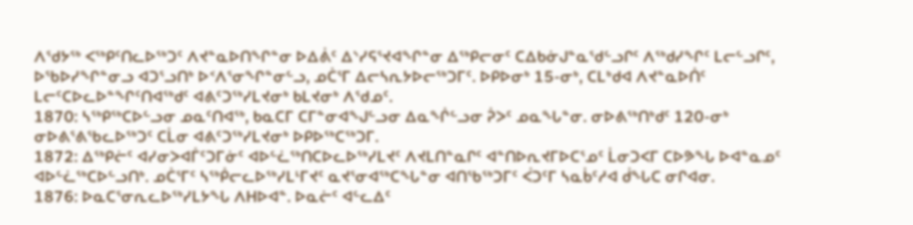ᐱᖁᔭᖅ ᐸᖅᑭᑦᑎᓚᐅᖅᑐᑦ ᐱᔪᓐᓇᐅᑎᖏᓐᓂ ᐅᐃᕖᑦ ᐃᔅᓯᕋᕐᔪᐊᖏᓐᓂ ᐃᖅᑭᓕᓂᑦ ᑕᐃᑲᓃᒍᓐᓇᖁᓪᓗᒋᑦ ᐱᖅᑯᓯᖏᑦ ᒪᓕᓪᓗᒋᑦ, ᐅᖃᐅᓯᖏᓐᓂᓗ ᐊᑐᕐᓗᑎᒃ ᐅᑉᐱᕐᓂᖏᓐᓂᓪᓗ, ᓄᑖᕐᒥ ᐃᓕᓴᕆᔭᐅᓕᖅᑐᒥᑦ. ᐅᑭᐅᓂᒃ 15-ᓂᒃ, ᑕᒪᒃᑯᐊ ᐱᔪᓐᓇᐅᑏᑦ ᒪᓕᑦᑕᐅᓚᐅᓐᖏᑦᑎᐊᖅᑯᑦ ᐊᕕᑦᑐᖅᓯᒪᔪᓂᒃ ᑲᒪᔪᓂᒃ ᐱᖁᓄᑦ.
1870: ᓴᖅᑭᖅᑕᐅᓪᓗᓂ ᓄᓇᑦᑎᐊᖅ, ᑲᓇᑕᒥ ᑕᒥᓐᓂᐊᖑᓪᓗᓂ ᐃᓇᖐᓪᓗᓂ ᕉᐳᑦ ᓄᓇᖓᓐᓂ. ᓂᐅᕕᖅᑎᒃᑯᑦ 120-ᓂᒃ ᓂᐅᕕᕐᕕᖃᓚᐅᖅᑐᑦ ᑕᒫᓂ ᐊᕕᑦᑐᖅᓯᒪᔪᓂᒃ ᐅᑭᐅᖅᑕᖅᑐᒥ.
1872: ᐃᖅᑭᓖᑦ ᐊᓯᓂᐳᐊᒦᑦᑐᒥᓃᑦ ᐊᐅᓪᓛᖅᑎᑕᐅᓚᐅᖅᓯᒪᔪᑦ ᐱᔪᒪᑎᓐᓇᒋᑦ ᐊᓐᑎᐅᕆᔪᒥᐅᑕᕐᓄᑦ ᒫᓂᑐᐸᒥ ᑕᐅᕗᖓ ᐅᐊᓐᓇᓄᑦ ᐊᐅᓪᓛᖅᑕᐅᓪᓗᑎᒃ. ᓄᑖᕐᒥᑦ ᓴᖅᑮᓕᓚᐅᖅᓯᒪᒻᒥᔪᑦ ᓇᔪᕐᓂᐊᖅᑕᖓᓐᓂ ᐊᑎᖃᖅᑐᒥᑦ ᐹᑐᑦᒥ ᓴᓇᑳᑦᓱᐊ ᑰᖓᑕ ᓂᒋᐊᓂ.
1876: ᐅᓇᑕᕐᓂᕆᓚᐅᖅᓯᒪᔭᖓ ᐱᕼᐅᐊᓐ. ᐅᓇᓖᑦ ᐊᓪᓚᐃᑦ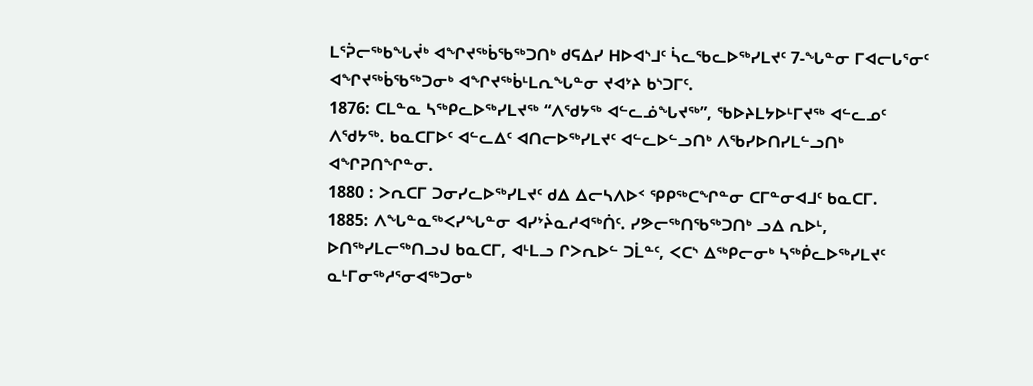ᒪᕐᕉᓕᖅᑲᖓᔫᒃ ᐊᖏᔪᖅᑳᖃᖅᑐᑎᒃ ᑯᕋᐃᓯ ᕼᐅᐊᔅᒧᑦ ᓵᓚᖃᓚᐅᖅᓯᒪᔪᑦ 7-ᖓᓐᓂ ᒥᐊᓕᒐᕐᓂᑦ ᐊᖏᔪᖅᑳᖃᖅᑐᓂᒃ ᐊᖏᔪᖅᑳᒻᒪᕆᖓᓐᓂ ᔪᐊᔾᔨ ᑲᔅᑐᒥᑦ.
1876: ᑕᒪᓐᓇ ᓴᖅᑭᓚᐅᖅᓯᒪᔪᖅ “ᐱᖁᔭᖅ ᐊᓪᓚᓅᖓᔪᖅ”, ᖃᐅᔨᒪᔭᐅᒻᒥᔪᖅ ᐊᓪᓚᓄᑦ ᐱᖁᔭᖅ. ᑲᓇᑕᒥᐅᑦ ᐊᓪᓚᐃᑦ ᐊᑎᓕᐅᖅᓯᒪᔪᑦ ᐊᓪᓚᐅᓪᓗᑎᒃ ᐱᖃᓯᐅᑎᓯᒪᓪᓗᑎᒃ ᐊᖏᕈᑎᖏᓐᓂ.
1880 : ᐳᕆᑕᒥ ᑐᓂᓯᓚᐅᖅᓯᒪᔪᑦ ᑯᐃ ᐃᓕᓴᐱᐅᑉ ᕿᑭᖅᑕᖏᓐᓂ ᑕᒥᓐᓂᐊᒧᑦ ᑲᓇᑕᒥ.
1885: ᐱᖓᓐᓇᖅᐸᓯᖓᓐᓂ ᐊᓯᔾᔩᓇᓱᐊᖅᑏᑦ. ᓯᕗᓕᖅᑎᖃᖅᑐᑎᒃ ᓗᐃ ᕆᐅᒻ, ᐅᑎᖅᓯᒪᓕᖅᑎᓗᒍ ᑲᓇᑕᒥ, ᐊᒻᒪᓗ ᒋᐳᕆᐅᓪ ᑐᒫᓐᑦ, ᐸᑕᔅ ᐃᖅᑭᓕᓂᒃ ᓴᖅᑮᓚᐅᖅᓯᒪᔪᑦ ᓇᒻᒥᓂᖅᓱᕐᓂᐊᖅᑐᓂᒃ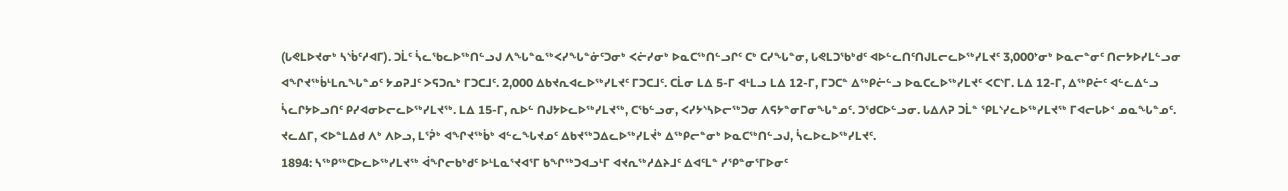(ᒐᕙᒪᐅᔪᓂᒃ ᓴᔅᑳᑦᓱᐊᒥ). ᑐᒫᑦ ᓵᓚᖃᓚᐅᖅᑎᓪᓗᒍ ᐱᖓᓐᓇᖅᐸᓯᖓᓐᓃᑦᑐᓂᒃ ᐸᓖᓯᓂᒃ ᐅᓇᑕᖅᑎᓪᓗᒋᑦ ᑕᒃ ᑕᓯᖓᓐᓂ, ᒐᕙᒪᑐᖃᒃᑯᑦ ᐊᐅᓪᓚᑎᑦᑎᒍᒪᓕᓚᐅᖅᓯᒪᔪᑦ 3,000ᔾᓂᒃ ᐅᓇᓕᓐᓂᑦ ᑎᓕᔭᐅᓯᒪᓪᓗᓂ ᐊᖏᔪᖅᑳᒻᒪᕆᖓᓐᓄᑦ ᔭᓄᕈᒧᑦ ᐳᕋᑐᕆᒃ ᒥᑐᑕᒧᑦ. 2,000 ᐃᑲᔪᕆᐊᓚᐅᖅᓯᒪᔪᑦ ᒥᑐᑕᒧᑦ. ᑕᒫᓂ ᒪᐃ 5-ᒥ ᐊᒻᒪᓗ ᒪᐃ 12-ᒥ, ᒥᑐᑕᓐ ᐃᖅᑭᓖᓪᓗ ᐅᓇᑕᓚᐅᖅᓯᒪᔪᑦ ᐸᑕᔅᒥ. ᒪᐃ 12-ᒥ, ᐃᖅᑭᓖᑦ ᐊᓪᓚᐃᓪᓗ ᓵᓚᒋᔭᐅᓗᑎᑦ ᑭᓯᐊᓂᐅᓕᓚᐅᖅᓯᒪᔪᖅ. ᒪᐃ 15-ᒥ, ᕆᐅᓪ ᑎᒍᔭᐅᓚᐅᖅᓯᒪᔪᖅ, ᑕᖃᓪᓗᓂ, ᐸᓯᔭᔅᓴᐅᓕᖅᑐᓂ ᐱᕋᔭᓐᓂᒥᓂᖓᓐᓄᑦ. ᑐᖁᑕᐅᓪᓗᓂ. ᒐᐃᐱᕈ ᑐᒫᓐ ᕿᒪᔅᓯᓚᐅᖅᓯᒪᔪᖅ ᒥᐊᓕᒐᐅᑉ ᓄᓇᖓᓐᓄᑦ. ᔪᓚᐃᒥ, ᐸᐅᓐᒪᐃᑯ ᐱᒃ ᐱᐅᓗ, ᒪᕐᕉᒃ ᐊᖏᔪᖅᑳᒃ ᐊᓪᓚᖓᔪᓄᑦ ᐃᑲᔪᖅᑐᐃᓚᐅᖅᓯᒪᔫᒃ ᐃᖅᑭᓕᓐᓂᒃ ᐅᓇᑕᖅᑎᓪᓗᒍ, ᓵᓚᐅᓚᐅᖅᓯᒪᔪᑦ.
1894: ᓴᖅᑭᖅᑕᐅᓚᐅᖅᓯᒪᔪᖅ ᐋᖏᓕᑲᒃᑯᑦ ᐅᒻᒪᓇᕐᔪᐊᕐᒥ ᑲᖏᖅᑐᐊᓗᒻᒥ ᐊᔪᕆᖅᓱᐃᔨᒧᑦ ᐃᐊᑦᒪᓐ ᓯᕿᓐᓂᕐᒥᐅᓂᑦ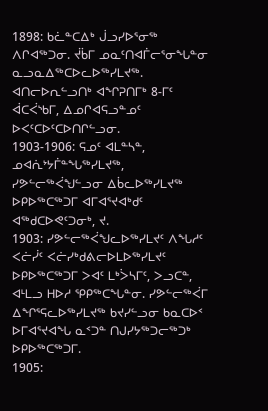1898: ᑲᓛᓐᑕᐃᒃ ᒎᓗᓯᐅᕐᓂᖅ ᐱᒋᐊᖅᑐᓂ. ᔫᑳᒥ ᓄᓇᑦᑎᐊᒦᓕᕐᓂᖓᓐᓂ ᓇᓗᓇᐃᖅᑕᐅᓚᐅᖅᓯᒪᔪᖅ. ᐊᑎᓕᐅᕆᓪᓗᑎᒃ ᐊᖏᕈᑎᒥᒃ 8-ᒥᑦ ᐋᑕᐹᔅᑲᒥ, ᐃᓄᒋᐊᕋᓗᓐᓄᑦ ᐅᐸᑦᑕᐅᑦᑕᐅᑎᒋᓪᓗᓂ.
1903-1906: ᕋᓄᑦ ᐊᒪᓐᓴᓐ, ᓄᐊᕇᔾᔭᒦᓐᖓᖅᓯᒪᔪᖅ, ᓯᕗᓪᓕᖅᐹᖑᓪᓗᓂ ᐃᑳᓚᐅᖅᓯᒪᔪᖅ ᐅᑭᐅᖅᑕᖅᑐᒥ ᐊᒥᐊᕐᔪᐊᒃᑯᑦ ᐊᖅᑯᑕᐅᕙᑦᑐᓂᒃ, ᔪ.
1903: ᓯᕗᓪᓕᖅᐹᖑᓚᐅᖅᓯᒪᔪᑦ ᐱᖓᓱᑦ ᐸᓖᓰᑦ ᐸᓖᓯᒃᑯᕕᓕᐅᒪᐅᖅᓯᒪᔪᑦ ᐅᑭᐅᖅᑕᖅᑐᒥ ᐳᐊᑦ ᒪᒃᐴᓴᒥᑦ, ᐳᓗᑕᓐ, ᐊᒻᒪᓗ ᕼᐅᓱ ᕿᑭᖅᑕᖓᓐᓂ. ᓯᕗᓪᓕᖅᐹᒥ ᐃᖏᕐᕋᓚᐅᖅᓯᒪᔪᖅ ᑲᔪᓯᓪᓗᓂ ᑲᓇᑕᐅᑉ ᐅᒥᐊᕐᔪᐊᖓ ᓇᑉᑐᓐ ᑎᒍᓯᔭᖅᑐᓕᖅᑐᒃ ᐅᑭᐅᖅᑕᖅᑐᒥ.
1905: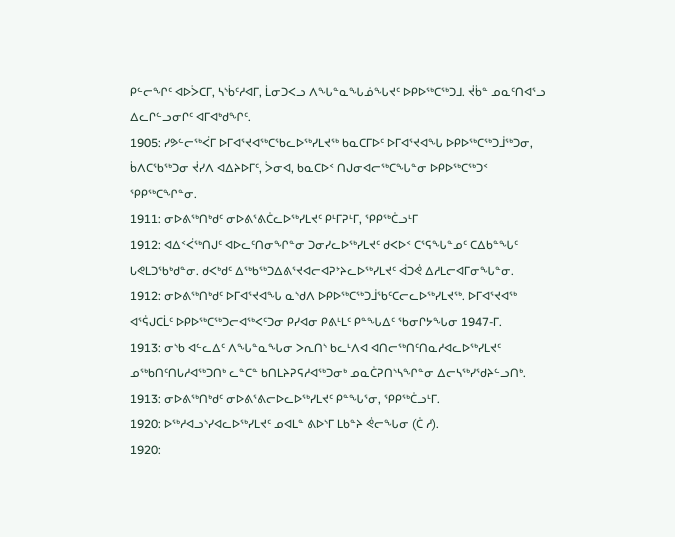ᑭᓪᓕᖏᑦ ᐊᐅᐴᑕᒥ, ᓴᔅᑳᑦᓱᐊᒥ, ᒫᓂᑐᐸᓗ ᐱᖓᓐᓇᖓᓅᖓᔪᑦ ᐅᑭᐅᖅᑕᖅᑐᒧ. ᔫᑳᓐ ᓄᓇᑦᑎᐊᕐᓗ ᐃᓚᒋᓪᓗᓂᒋᑦ ᐊᒥᐊᒃᑯᖏᑦ.
1905: ᓯᕗᓪᓕᖅᐹᒥ ᐅᒥᐊᕐᔪᐊᖅᑕᖃᓚᐅᖅᓯᒪᔪᖅ ᑲᓇᑕᒥᐅᑦ ᐅᒥᐊᕐᔪᐊᖓ ᐅᑭᐅᖅᑕᖅᑐᒨᖅᑐᓂ, ᑳᐱᑕᖃᖅᑐᓂ ᔫᓯᐱ ᐊᐃᔨᐅᒥᑦ, ᐴᓂᐊ, ᑲᓇᑕᐅᑉ ᑎᒍᓂᐊᓕᖅᑕᖓᓐᓂ ᐅᑭᐅᖅᑕᖅᑐᑉ ᕿᑭᖅᑕᖏᓐᓂ.
1911: ᓂᐅᕕᖅᑎᒃᑯᑦ ᓂᐅᕕᕐᕕᑖᓚᐅᖅᓯᒪᔪᑦ ᑭᒻᒥᕈᒻᒥ, ᕿᑭᖅᑖᓗᒻᒥ
1912: ᐊᐃᑉᐹᖅᑎᒍᑦ ᐊᐅᓚᑦᑎᓂᖏᓐᓂ ᑐᓂᓯᓚᐅᖅᓯᒪᔪᑦ ᑯᐸᐅᑉ ᑕᕐᕋᖓᓐᓄᑦ ᑕᐃᑲᓐᖓᑦ ᒐᕙᒪᑐᖃᒃᑯᓐᓂ. ᑯᐸᒃᑯᑦ ᐃᖅᑲᖅᑐᐃᕕᕐᔪᐊᓕᐊᕈᔾᔨᓚᐅᖅᓯᒪᔪᑦ ᐋᑐᕚ ᐃᓱᒪᓕᐊᒥᓂᖓᓐᓂ.
1912: ᓂᐅᕕᖅᑎᒃᑯᑦ ᐅᒥᐊᕐᔪᐊᖓ ᓇᔅᑯᐱ ᐅᑭᐅᖅᑕᖅᑐᒨᖃᑦᑕᓕᓚᐅᖅᓯᒪᔪᖅ. ᐅᒥᐊᕐᔪᐊᖅ ᐊᕐᕌᒍᑕᒫᑦ ᐅᑭᐅᖅᑕᖅᑐᓕᐊᖅᐸᑦᑐᓂ ᑭᓯᐊᓂ ᑭᕕᒻᒪᑦ ᑭᓐᖓᐃᑦ ᖃᓂᒋᔭᖓᓂ 1947-ᒥ.
1913: ᓂᔅᑲ ᐊᓪᓚᐃᑦ ᐱᖓᓐᓇᖓᓂ ᐳᕆᑎᔅ ᑲᓚᒻᐱᐊ ᐊᑎᓕᖅᑎᑦᑎᓇᓱᐊᓚᐅᖅᓯᒪᔪᑦ ᓄᖅᑲᑎᑦᑎᒐᓱᐊᖅᑐᑎᒃ ᓚᓐᑕᓐ ᑲᑎᒪᔨᕈᕋᓱᐊᖅᑐᓂᒃ ᓄᓇᑖᕈᑎᔅᓴᖏᓐᓂ ᐃᓕᓴᖅᓯᖁᔨᓪᓗᑎᒃ.
1913: ᓂᐅᕕᖅᑎᒃᑯᑦ ᓂᐅᕕᕐᕕᓕᐅᓚᐅᖅᓯᒪᔪᑦ ᑭᓐᖓᕐᓂ, ᕿᑭᖅᑖᓗᒻᒥ.
1920: ᐅᖅᓱᐊᓗᔅᓯᐊᓚᐅᖅᓯᒪᔪᑦ ᓄᐊᒪᓐ ᕕᐅᔅᒥ ᒪᑲᓐᔨ ᕚᓕᖓᓂ (ᑖ ᓱ).
1920: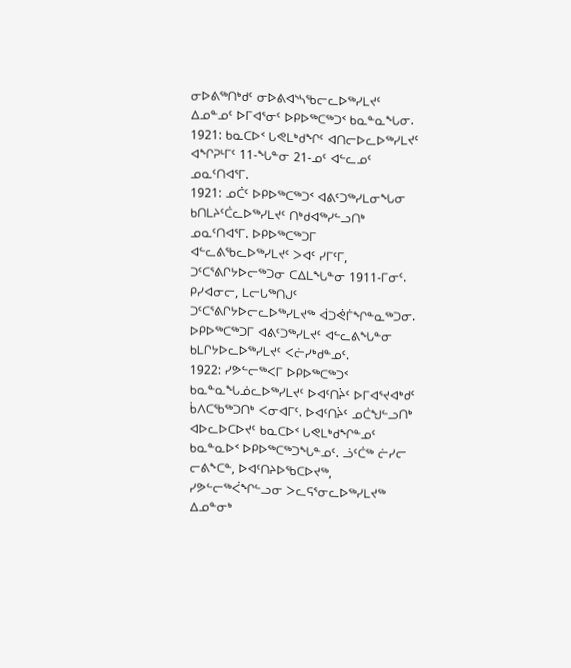ᓂᐅᕕᖅᑎᒃᑯᑦ ᓂᐅᕕᐊᔅᓴᖃᓕᓚᐅᖅᓯᒪᔪᑦ ᐃᓄᓐᓄᑦ ᐅᒥᐊᕐᓂᑦ ᐅᑭᐅᖅᑕᖅᑐᑉ ᑲᓇᓐᓇᖓᓂ.
1921: ᑲᓇᑕᐅᑉ ᒐᕙᒪᒃᑯᖏᑦ ᐊᑎᓕᐅᓚᐅᖅᓯᒪᔪᑦ ᐊᖏᕈᒻᒥᑦ 11-ᖓᓐᓂ 21-ᓄᑦ ᐊᓪᓚᓄᑦ ᓄᓇᑦᑎᐊᕐᒥ.
1921: ᓄᑖᑦ ᐅᑭᐅᖅᑕᖅᑐᑉ ᐊᕕᑦᑐᖅᓯᒪᓂᖓᓂ ᑲᑎᒪᔨᑦᑖᓚᐅᖅᓯᒪᔪᑦ ᑎᒃᑯᐊᖅᓯᓪᓗᑎᒃ ᓄᓇᑦᑎᐊᕐᒥ. ᐅᑭᐅᖅᑕᖅᑐᒥ ᐊᓪᓚᕕᖃᓚᐅᖅᓯᒪᔪᑦ ᐳᐊᑦ ᓯᒥᑦᒥ, ᑐᑦᑕᕐᕕᒋᔭᐅᓕᖅᑐᓂ ᑕᐃᒪᖓᓐᓂ 1911-ᒥᓂᑦ. ᑭᓯᐊᓂᓕ, ᒪᓕᒐᖅᑎᒍᑦ ᑐᑦᑕᕐᕕᒋᔭᐅᓕᓚᐅᖅᓯᒪᔪᖅ ᐋᑐᕚᒦᖏᓐᓇᖅᑐᓂ. ᐅᑭᐅᖅᑕᖅᑐᒥ ᐊᕕᑦᑐᖅᓯᒪᔪᑦ ᐊᓪᓚᕕᖓᓐᓂ ᑲᒪᒋᔭᐅᓚᐅᖅᓯᒪᔪᑦ ᐸᓖᓯᒃᑯᓐᓄᑦ.
1922: ᓯᕗᓪᓕᖅᐸᒥ ᐅᑭᐅᖅᑕᖅᑐᑉ ᑲᓇᓐᓇᖓᓅᓚᐅᖅᓯᒪᔪᑦ ᐅᐊᑦᑎᔩᑦ ᐅᒥᐊᕐᔪᐊᒃᑯᑦ ᑳᐱᑕᖃᖅᑐᑎᒃ ᐸᓂᐊᒥᑦ. ᐅᐊᑦᑎᔩᑦ ᓄᑖᖑᓪᓗᑎᒃ ᐊᐅᓚᐅᑕᐅᔪᑦ ᑲᓇᑕᐅᑉ ᒐᕙᒪᒃᑯᖏᓐᓄᑦ ᑲᓇᓐᓇᐅᑉ ᐅᑭᐅᖅᑕᖅᑐᖓᓐᓄᑦ. ᓘᑦᑖᖅ ᓖᓯᓕ ᓕᕕᖕᑕᓐ, ᐅᐊᑦᑎᔨᐅᖃᑕᐅᔪᖅ, ᓯᕗᓪᓕᖅᐹᖏᓪᓗᓂ ᐳᓚᕋᕐᓂᓚᐅᖅᓯᒪᔪᖅ ᐃᓄᓐᓂᒃ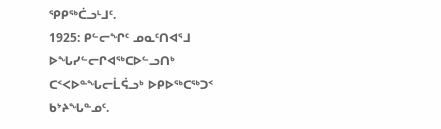ᕿᑭᖅᑖᓗᒻᒧᑦ.
1925: ᑭᓪᓕᖏᑦ ᓄᓇᑦᑎᐊᕐᒧ ᐅᖓᓯᓪᓕᒋᐊᖅᑕᐅᓪᓗᑎᒃ ᑕᑉᐸᐅᓐᖓᓕᒫᕌᓗᒃ ᐅᑭᐅᖅᑕᖅᑐᑉ ᑲᔾᔨᖓᓐᓄᑦ.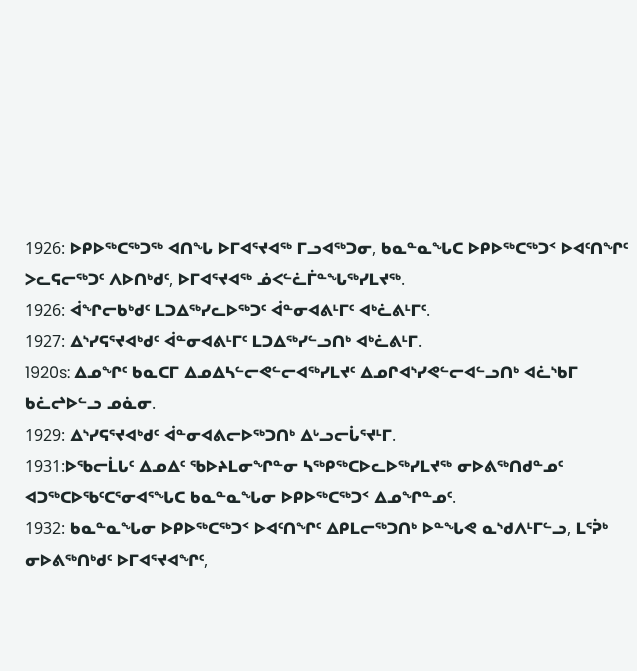1926: ᐅᑭᐅᖅᑕᖅᑐᖅ ᐊᑎᖓ ᐅᒥᐊᕐᔪᐊᖅ ᒥᓗᐊᖅᑐᓂ, ᑲᓇᓐᓇᖓᑕ ᐅᑭᐅᖅᑕᖅᑐᑉ ᐅᐊᑦᑎᖏᑦ ᐳᓚᕋᓕᖅᑐᑦ ᐱᐅᑎᒃᑯᑦ, ᐅᒥᐊᕐᔪᐊᖅ ᓅᐸᓪᓛᒦᓐᖓᖅᓯᒪᔪᖅ.
1926: ᐋᖏᓕᑲᒃᑯᑦ ᒪᑐᐃᖅᓯᓚᐅᖅᑐᑦ ᐋᓐᓂᐊᕕᒻᒥᑦ ᐊᒃᓛᕕᒻᒥᑦ.
1927: ᐃᔅᓯᕋᕐᔪᐊᒃᑯᑦ ᐋᓐᓂᐊᕕᒻᒥᑦ ᒪᑐᐃᖅᓯᓪᓗᑎᒃ ᐊᒃᓛᕕᒻᒥ.
1920s: ᐃᓄᖏᑦ ᑲᓇᑕᒥ ᐃᓄᐃᓴᓪᓕᕙᓪᓕᐊᖅᓯᒪᔪᑦ ᐃᓄᒋᐊᔅᓯᕙᓪᓕᐊᓪᓗᑎᒃ ᐊᓛᔅᑲᒥ ᑲᓛᖠᐅᓪᓗ ᓄᓈᓂ.
1929: ᐃᔅᓯᕋᕐᔪᐊᒃᑯᑦ ᐋᓐᓂᐊᕕᓕᐅᖅᑐᑎᒃ ᐃᒡᓗᓕᒑᕐᔪᒻᒥ.
1931:ᐅᖃᓕᒫᒐᑦ ᐃᓄᐃᑦ ᖃᐅᔨᒪᓂᖏᓐᓂ ᓴᖅᑭᖅᑕᐅᓚᐅᖅᓯᒪᔪᖅ ᓂᐅᕕᖅᑎᑯᓐᓄᑦ ᐊᑐᖅᑕᐅᖃᑦᑕᕐᓂᐊᕐᖓᑕ ᑲᓇᓐᓇᖓᓂ ᐅᑭᐅᖅᑕᖅᑐᑉ ᐃᓄᖏᓐᓄᑦ.
1932: ᑲᓇᓐᓇᖓᓂ ᐅᑭᐅᖅᑕᖅᑐᑉ ᐅᐊᑦᑎᖏᑦ ᐃᑭᒪᓕᖅᑐᑎᒃ ᐅᓐᖓᕙ ᓇᔅᑯᐱᒻᒥᓪᓗ, ᒪᕐᕉᒃ ᓂᐅᕕᖅᑎᒃᑯᑦ ᐅᒥᐊᕐᔪᐊᖏᑦ,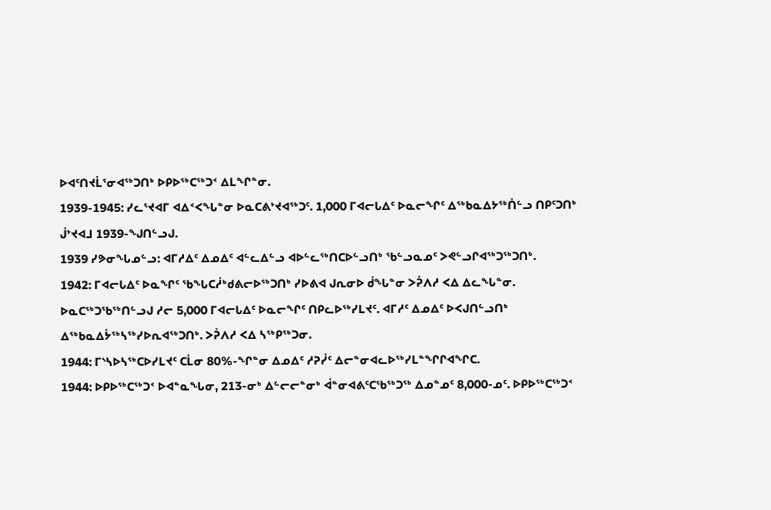ᐅᐊᑦᑎᔪᒫᕐᓂᐊᖅᑐᑎᒃ ᐅᑭᐅᖅᑕᖅᑐᑉ ᐃᒪᖏᓐᓂ.
1939-1945: ᓯᓚᕐᔪᐊᒥ ᐊᐃᑉᐸᖓᓐᓂ ᐅᓇᑕᕕᔾᔪᐊᖅᑐᑦ. 1,000 ᒥᐊᓕᒐᐃᑦ ᐅᓇᓕᖏᑦ ᐃᖅᑲᓇᐃᔭᖅᑏᓪᓗ ᑎᑭᑦᑐᑎᒃ ᒎᔾᔪᐊᒧ 1939-ᖑᑎᓪᓗᒍ.
1939 ᓯᕗᓂᖓᓄᓪᓗ: ᐊᒥᓱᐃᑦ ᐃᓄᐃᑦ ᐊᓪᓚᐃᓪᓗ ᐊᐅᓪᓚᖅᑎᑕᐅᓪᓗᑎᒃ ᖃᓪᓗᓇᓄᑦ ᐳᕙᓪᓗᒋᐊᖅᑐᖅᑐᑎᒃ.
1942: ᒥᐊᓕᒐᐃᑦ ᐅᓇᖏᑦ ᖃᖓᑕᓲᒃᑯᕕᓕᐅᖅᑐᑎᒃ ᓯᐅᕕᐊ ᒍᕆᓂᐅ ᑰᖓᓐᓂ ᐳᕉᐱᓱ ᐸᐃ ᐃᓚᖓᓐᓂ. ᐅᓇᑕᖅᑐᖃᖅᑎᓪᓗᒍ ᓱᓕ 5,000 ᒥᐊᓕᒐᐃᑦ ᐅᓇᓕᖏᑦ ᑎᑭᓚᐅᖅᓯᒪᔪᑦ. ᐊᒥᓱᑦ ᐃᓄᐃᑦ ᐅᐸᒍᑎᓪᓗᑎᒃ ᐃᖅᑲᓇᐃᔮᖅᓴᖅᓯᐅᕆᐊᖅᑐᑎᒃ. ᐳᕉᐱᓱ ᐸᐃ ᓴᖅᑭᖅᑐᓂ.
1944: ᒥᔅᓴᐅᓴᖅᑕᐅᓯᒪᔪᑦ ᑕᒫᓂ 80%-ᖏᓐᓂ ᐃᓄᐃᑦ ᓱᕈᓰᑦ ᐃᓕᓐᓂᐊᓚᐅᖅᓯᒪᓐᖏᒋᐊᖏᑕ.
1944: ᐅᑭᐅᖅᑕᖅᑐᑉ ᐅᐊᓐᓇᖓᓂ, 213-ᓂᒃ ᐃᓪᓕᓕᓐᓂᒃ ᐋᓐᓂᐊᕕᑦᑕᖃᖅᑐᖅ ᐃᓄᓐᓄᑦ 8,000-ᓄᑦ. ᐅᑭᐅᖅᑕᖅᑐᑉ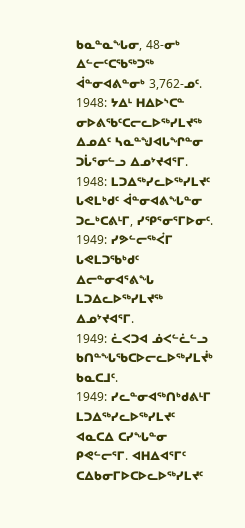ᑲᓇᓐᓇᖓᓂ, 48-ᓂᒃ ᐃᓪᓕᑦᑕᖃᖅᑐᖅ ᐋᓐᓂᐊᕕᓐᓂᒃ 3,762-ᓄᑦ.
1948: ᔭᐃᒻ ᕼᐃᐅᔅᑕᓐ ᓂᐅᕕᖃᑦᑕᓕᓚᐅᖅᓯᒪᔪᖅ ᐃᓄᐃᑦ ᓴᓇᓐᖑᐊᒐᖏᓐᓂ ᑐᒑᕐᓂᓪᓗ ᐃᓄᔾᔪᐊᕐᒥ.
1948: ᒪᑐᐃᖅᓯᓚᐅᖅᓯᒪᔪᑦ ᒐᕙᒪᒃᑯᑦ ᐋᓐᓂᐊᕕᖓᓐᓂ ᑐᓚᒃᑕᕕᒻᒥ, ᓯᕿᕐᓂᕐᒥᐅᓂᑦ.
1949: ᓯᕗᓪᓕᖅᐹᒥ ᒐᕙᒪᑐᖃᒃᑯᑦ ᐃᓕᓐᓂᐊᕐᕕᖓ ᒪᑐᐃᓚᐅᖅᓯᒪᔪᖅ ᐃᓄᔾᔪᐊᕐᒥ.
1949: ᓛᐸᑐᐊ ᓅᐸᓪᓛᓪᓗ ᑲᑎᓐᖓᖃᑕᐅᓕᓚᐅᖅᓯᒪᔫᒃ ᑲᓇᑕᒧᑦ.
1949: ᓯᓚᓐᓂᐊᖅᑎᒃᑯᕕᒻᒥ ᒪᑐᐃᖅᓯᓚᐅᖅᓯᒪᔪᑦ ᐊᓇᑕᐃ ᑕᓯᖓᓐᓂ ᑭᕙᓪᓕᕐᒥ. ᐊᕼᐃᐊᕐᒥᑦ ᑕᐃᑲᓂᒥᐅᑕᐅᓚᐅᖅᓯᒪᔪᑦ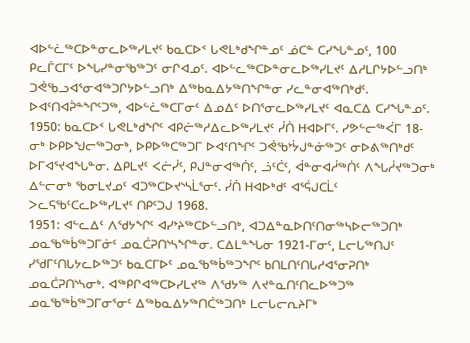ᐊᐅᓪᓛᖅᑕᐅᓐᓂᓚᐅᖅᓯᒪᔪᑦ ᑲᓇᑕᐅᑉ ᒐᕙᒪᒃᑯᖏᓐᓄᑦ ᓅᑕᓐ ᑕᓯᖓᓐᓄᑦ, 100 ᑭᓚᒦᑕᒥᑦ ᐅᖓᓯᓐᓂᖃᖅᑐᑦ ᓂᒋᐊᓄᑦ. ᐊᐅᓪᓚᖅᑕᐅᓐᓂᓚᐅᖅᓯᒪᔪᑦ ᐃᓱᒪᒋᔭᐅᓪᓗᑎᒃ ᑐᕚᖃᓗᐊᕐᓂᐊᖅᑐᒋᔭᐅᓪᓗᑎᒃ ᐃᖅᑲᓇᐃᔭᖅᑎᖏᓐᓂ ᓯᓚᓐᓂᐊᖅᑎᒃᑯᑦ. ᐅᐊᑦᑎᐊᕉᓐᖏᑦᑐᖅ, ᐊᐅᓪᓛᖅᑕᒥᓂᑦ ᐃᓄᐃᑦ ᐅᑎᕐᓂᓚᐅᖅᓯᒪᔪᑦ ᐊᓇᑕᐃ ᑕᓯᖓᓐᓄᑦ.
1950: ᑲᓇᑕᐅᑉ ᒐᕙᒪᒃᑯᖏᑦ ᐊᑭᓖᖅᓱᐃᓚᐅᖅᓯᒪᔪᑦ ᓰᑏ ᕼᐊᐅᒥᑦ. ᓯᕗᓪᓕᖅᐹᒥ 18-ᓂᒃ ᐅᑭᐅᖑᓕᖅᑐᓂᒃ, ᐅᑭᐅᖅᑕᖅᑐᒥ ᐅᐊᑦᑎᖏᑦ ᑐᕚᖃᔾᔮᒍᓐᓃᖅᑐᑦ ᓂᐅᕕᖅᑎᒃᑯᑦ ᐅᒥᐊᕐᔪᐊᖓᓐᓂ. ᐃᑭᒪᔪᑦ ᐸᓖᓰᑦ, ᑭᒍᓐᓂᐊᖅᑏᑦ, ᓘᑦᑖᑦ, ᐋᓐᓂᐊᓲᖅᑏᑦ ᐱᖓᓲᔪᖅᑐᓂᒃ ᐃᓪᓕᓂᒃ ᖃᓂᒪᔪᓄᑦ ᐊᑐᖅᑕᐅᔪᔅᓴᒫᕐᓂᑦ. ᓰᑏ ᕼᐊᐅᒃᑯᑦ ᐊᕐᕌᒍᑕᒫᑦ ᐳᓚᕋᖃᑦᑕᓚᐅᖅᓯᒪᔪᑦ ᑎᑭᑦᑐᒍ 1968.
1951: ᐊᓪᓚᐃᑦ ᐱᖁᔭᖏᑦ ᐊᓯᔾᔨᖅᑕᐅᓪᓗᑎᒃ, ᐊᑐᐃᓐᓇᐅᑎᑦᑎᓂᖅᓴᐅᓕᖅᑐᑎᒃ ᓄᓇᖃᖅᑳᖅᑐᒥᓃᑦ ᓄᓇᑖᕈᑎᔅᓴᖏᓐᓂ. ᑕᐃᒪᓐᖓᓂ 1921-ᒥᓂᑦ, ᒪᓕᒐᖅᑎᒍᑦ ᓯᖁᒥᑦᑎᒐᔭᓚᐅᖅᑐᑦ ᑲᓇᑕᒥᐅᑦ ᓄᓇᖃᖅᑳᖅᑐᖏᑦ ᑲᑎᒪᑎᑦᑎᒐᓱᐊᕐᓂᕈᑎᒃ ᓄᓇᑖᕈᑎᔅᓴᓂᒃ. ᐊᖅᑭᒋᐊᖅᑕᐅᓯᒪᔪᖅ ᐱᖁᔭᖅ ᐱᔪᓐᓇᑎᑦᑎᓚᐅᖅᑐᖅ ᓄᓇᖃᖅᑳᖅᑐᒥᓂᕐᓂᑦ ᐃᖅᑲᓇᐃᔭᖅᑎᑖᖅᑐᑎᒃ ᒪᓕᒐᓕᕆᔨᒥᒃ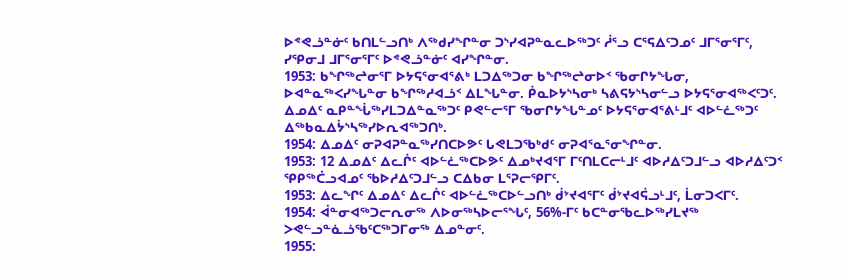ᐅᕝᕙᓘᓐᓃᑦ ᑲᑎᒪᓪᓗᑎᒃ ᐱᖅᑯᓯᖏᓐᓂ ᑐᔅᓯᐊᕈᓐᓇᓚᐅᖅᑐᑦ ᓲᕐᓗ ᑕᕐᕋᐃᑦᑐᓄᑦ ᒧᒥᕐᓂᕐᒥᑦ, ᓯᕿᓂᒧ ᒧᒥᕐᓂᕐᒥᑦ ᐅᕝᕙᓘᓐᓃᑦ ᐊᓯᖏᓐᓂ.
1953: ᑲᖏᖅᖠᓂᕐᒥ ᐅᔭᕋᕐᓂᐊᕐᕕᒃ ᒪᑐᐃᖅᑐᓂ ᑲᖏᖅᖠᓂᐅᑉ ᖃᓂᒋᔭᖓᓂ, ᐅᐊᓐᓇᖅᐸᓯᖓᓐᓂ ᑲᖏᖅᓱᐊᓘᑉ ᐃᒪᖓᓐᓂ. ᑮᓇᐅᔭᔅᓴᓂᒃ ᓴᕕᕋᔭᔅᓴᓂᓪᓗ ᐅᔭᕋᕐᓂᐊᖅᐸᑦᑐᑦ. ᐃᓄᐃᑦ ᓇᑭᓐᖔᖅᓯᒪᑐᐃᓐᓇᖅᑐᑦ ᑭᕙᓪᓕᕐᒥ ᖃᓂᒋᔭᖓᓐᓄᑦ ᐅᔭᕋᕐᓂᐊᕐᕕᒻᒧᑦ ᐊᐅᓪᓛᖅᑐᑦ ᐃᖅᑲᓇᐃᔮᔅᓴᖅᓯᐅᕆᐊᖅᑐᑎᒃ.
1954: ᐃᓄᐃᑦ ᓂᕈᐊᕈᓐᓇᖅᓯᑎᑕᐅᕗᑦ ᒐᕙᒪᑐᖃᒃᑯᑦ ᓂᕈᐊᕐᓇᕐᓂᖏᓐᓂ.
1953: 12 ᐃᓄᐃᑦ ᐃᓚᒌᑦ ᐊᐅᓪᓛᖅᑕᐅᕗᑦ ᐃᓄᒃᔪᐊᕐᒥ ᒥᑦᑎᒪᑕᓕᒻᒧᑦ ᐊᐅᓱᐃᑦᑐᒧᓪᓗ ᐊᐅᓱᐃᑦᑐᑉ ᕿᑭᖅᑖᓗᐊᓄᑦ ᖃᐅᓱᐃᑦᑐᒧᓪᓗ ᑕᐃᑲᓂ ᒪᕐᕈᓕᕿᒥᑦ.
1953: ᐃᓚᖏᑦ ᐃᓄᐃᑦ ᐃᓚᒌᑦ ᐊᐅᓪᓛᖅᑕᐅᓪᓗᑎᒃ ᑰᔾᔪᐊᕐᒥᑦ ᑰᔾᔪᐊᕌᓗᒻᒧᑦ, ᒫᓂᑐᐸᒥᑦ.
1954: ᐋᓐᓂᐊᖅᑐᓕᕆᓂᖅ ᐱᐅᓂᖅᓴᐅᓕᕐᖓᑦ, 56%-ᒥᑦ ᑲᑕᓐᓂᖃᓚᐅᖅᓯᒪᔪᖅ ᐳᕙᓪᓗᓐᓈᓘᖃᑦᑕᖅᑐᒥᓂᖅ ᐃᓄᓐᓂᑦ.
1955: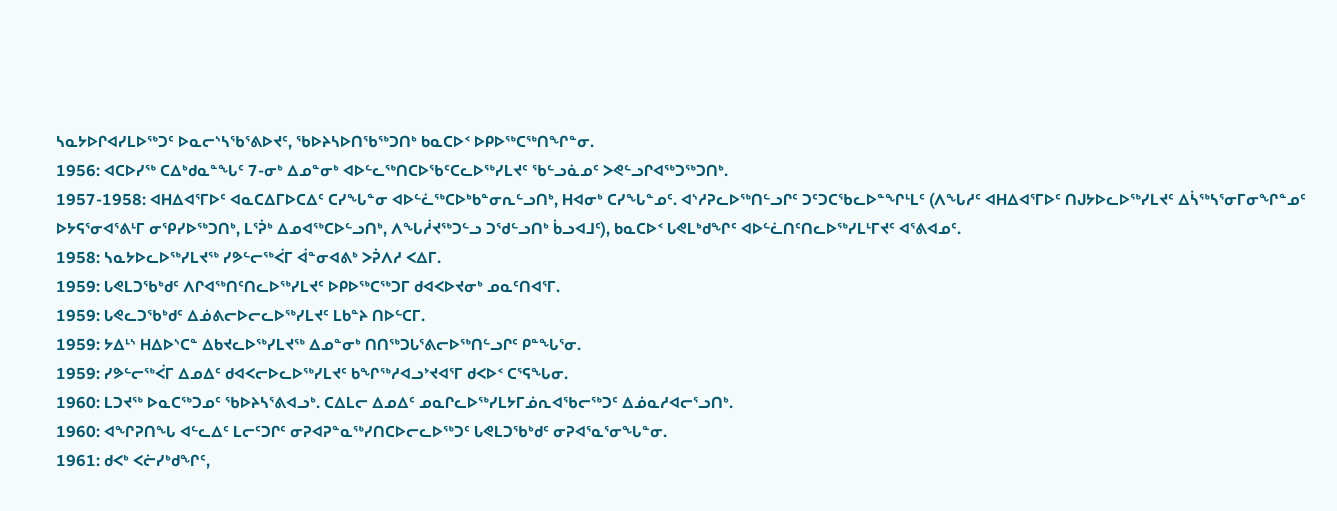ᓴᓇᔭᐅᒋᐊᓯᒪᐅᖅᑐᑦ ᐅᓇᓕᔅᓴᖃᕐᕕᐅᔪᑦ, ᖃᐅᔨᓴᐅᑎᖃᖅᑐᑎᒃ ᑲᓇᑕᐅᑉ ᐅᑭᐅᖅᑕᖅᑎᖏᓐᓂ.
1956: ᐊᑕᐅᓯᖅ ᑕᐃᒃᑯᓇᓐᖓᑦ 7-ᓂᒃ ᐃᓄᓐᓂᒃ ᐊᐅᓪᓚᖅᑎᑕᐅᖃᑦᑕᓚᐅᖅᓯᒪᔪᑦ ᖃᓪᓗᓈᓄᑦ ᐳᕙᓪᓗᒋᐊᖅᑐᖅᑐᑎᒃ.
1957-1958: ᐊᕼᐃᐊᕐᒥᐅᑦ ᐊᓇᑕᐃᒥᐅᑕᐃᑦ ᑕᓯᖓᓐᓂ ᐊᐅᓪᓛᖅᑕᐅᒃᑲᓐᓂᕆᓪᓗᑎᒃ, ᕼᐊᓂᒃ ᑕᓯᖓᓐᓄᑦ. ᐊᔅᓱᕈᓚᐅᖅᑎᓪᓗᒋᑦ ᑐᑦᑐᑕᖃᓚᐅᓐᖏᒻᒪᑦ (ᐱᖓᓱᑦ ᐊᕼᐃᐊᕐᒥᐅᑦ ᑎᒍᔭᐅᓚᐅᖅᓯᒪᔪᑦ ᐃᓵᖅᓴᕐᓂᒥᓂᖏᓐᓄᑦ ᐅᔭᕋᕐᓂᐊᕐᕕᒻᒥ ᓂᕿᓯᐅᖅᑐᑎᒃ, ᒪᕐᕉᒃ ᐃᓄᐊᖅᑕᐅᓪᓗᑎᒃ, ᐱᖓᓲᔪᖅᑐᓪᓗ ᑐᖁᓪᓗᑎᒃ ᑳᓗᐊᒧᑦ), ᑲᓇᑕᐅᑉ ᒐᕙᒪᒃᑯᖏᑦ ᐊᐅᓪᓛᑎᑦᑎᓚᐅᖅᓯᒪᒻᒥᔪᑦ ᐊᕐᕕᐊᓄᑦ.
1958: ᓴᓇᔭᐅᓚᐅᖅᓯᒪᔪᖅ ᓯᕗᓪᓕᖅᐹᒥ ᐋᓐᓂᐊᕕᒃ ᐳᕉᐱᓱ ᐸᐃᒥ.
1959: ᒐᕙᒪᑐᖃᒃᑯᑦ ᐱᒋᐊᖅᑎᑦᑎᓚᐅᖅᓯᒪᔪᑦ ᐅᑭᐅᖅᑕᖅᑐᒥ ᑯᐊᐸᐅᔪᓂᒃ ᓄᓇᑦᑎᐊᕐᒥ.
1959: ᒐᕙᓚᑐᖃᒃᑯᑦ ᐃᓅᕕᓕᐅᓕᓚᐅᖅᓯᒪᔪᑦ ᒪᑲᓐᔨ ᑎᐅᓪᑕᒥ.
1959: ᔭᐃᒻᔅ ᕼᐃᐅᔅᑕᓐ ᐃᑲᔪᓚᐅᖅᓯᒪᔪᖅ ᐃᓄᓐᓂᒃ ᑎᑎᖅᑐᒐᕐᕕᓕᐅᖅᑎᓪᓗᒋᑦ ᑭᓐᖓᕐᓂ.
1959: ᓯᕗᓪᓕᖅᐹᒥ ᐃᓄᐃᑦ ᑯᐊᐸᓕᐅᓚᐅᖅᓯᒪᔪᑦ ᑲᖏᖅᓱᐊᓗᔾᔪᐊᕐᒥ ᑯᐸᐅᑉ ᑕᕐᕋᖓᓂ.
1960: ᒪᑐᔪᖅ ᐅᓇᑕᖅᑐᓄᑦ ᖃᐅᔨᓴᕐᕕᐊᓗᒃ. ᑕᐃᒪᓕ ᐃᓄᐃᑦ ᓄᓇᒋᓚᐅᖅᓯᒪᔭᒥᓅᕆᐊᖃᓕᖅᑐᑦ ᐃᓅᓇᓱᐊᓕᕐᓗᑎᒃ.
1960: ᐊᖏᕈᑎᖓ ᐊᓪᓚᐃᑦ ᒪᓕᑦᑐᒋᑦ ᓂᕈᐊᕈᓐᓇᖅᓯᑎᑕᐅᓕᓚᐅᖅᑐᑦ ᒐᕙᒪᑐᖃᒃᑯᑦ ᓂᕈᐊᕐᓇᕐᓂᖓᓐᓂ.
1961: ᑯᐸᒃ ᐸᓖᓯᒃᑯᖏᑦ,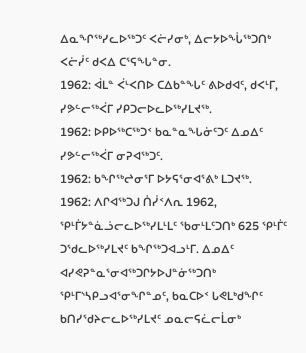ᐃᓇᖏᖅᓯᓚᐅᖅᑐᑦ ᐸᓖᓯᓂᒃ, ᐃᓕᔭᐅᖔᖅᑐᑎᒃ ᐸᓖᓰᑦ ᑯᐸᐃ ᑕᕐᕋᖓᓐᓂ.
1962: ᐋᒪᓐ ᐹᒻᐸᑎᐅ ᑕᐃᑲᓐᖓᑦ ᕕᐅᑯᐊᑦ, ᑯᐸᒻᒥ, ᓯᕗᓪᓕᖅᐹᒥ ᓯᑭᑐᓕᐅᓚᐅᖅᓯᒪᔪᖅ.
1962: ᐅᑭᐅᖅᑕᖅᑐᑉ ᑲᓇᓐᓇᖓᓃᑦᑐᑦ ᐃᓄᐃᑦ ᓯᕗᓪᓕᖅᐹᒥ ᓂᕈᐊᖅᑐᑦ.
1962: ᑲᖏᖅᖠᓂᕐᒥ ᐅᔭᕋᕐᓂᐊᕐᕕᒃ ᒪᑐᔪᖅ.
1962: ᐱᒋᐊᖅᑐᒍ ᑏᓰᑉᐱᕆ 1962, ᕿᒻᒦᔭᓐᓈᓘᓕᓚᐅᖅᓯᒪᒻᒪᑦ ᖃᓂᒻᒪᑦᑐᑎᒃ 625 ᕿᒻᒦᑦ ᑐᖁᓚᐅᖅᓯᒪᔪᑦ ᑲᖏᖅᑐᐊᓗᒻᒥ. ᐃᓄᐃᑦ ᐊᓯᕙᕈᓐᓇᕐᓂᐊᖅᑐᒋᔭᐅᒍᓐᓃᖅᑐᑎᒃ ᕿᒻᒥᔅᓴᑭᓗᐊᕐᓂᖏᓐᓄᑦ, ᑲᓇᑕᐅᑉ ᒐᕙᒪᒃᑯᖏᑦ ᑲᑎᓯᖁᔨᓕᓚᐅᖅᓯᒪᔪᑦ ᓄᓇᓕᕋᓛᓕᒫᓂᒃ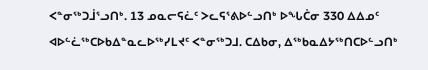ᐸᓐᓂᖅᑐᒨᕐᓗᑎᒃ. 13 ᓄᓇᓕᕋᓛᑦ ᐳᓚᕋᕐᕕᐅᓪᓗᑎᒃ ᐅᖓᑖᓂ 330 ᐃᐃᓄᑦ ᐊᐅᓪᓛᖅᑕᐅᑲᐃᓐᓇᓚᐅᖅᓯᒪᔪᑦ ᐸᓐᓂᖅᑐᒧ. ᑕᐃᑲᓂ, ᐃᖅᑲᓇᐃᔭᖅᑎᑕᐅᓪᓗᑎᒃ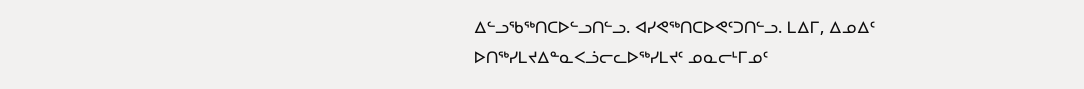ᐃᓪᓗᖃᖅᑎᑕᐅᓪᓗᑎᓪᓗ. ᐊᓯᕙᖅᑎᑕᐅᕙᑦᑐᑎᓪᓗ. ᒪᐃᒥ, ᐃᓄᐃᑦ ᐅᑎᖅᓯᒪᔪᐃᓐᓇᐸᓘᓕᓚᐅᖅᓯᒪᔪᑦ ᓄᓇᓕᒻᒥᓄᑦ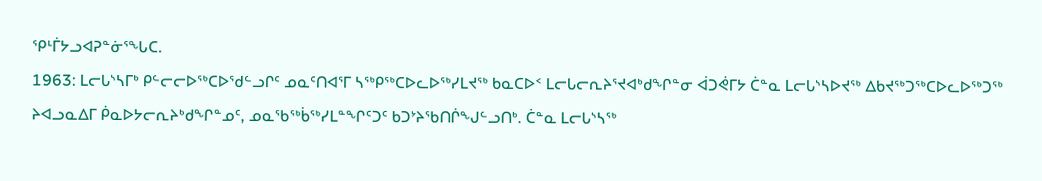ᕿᒻᒦᔭᓗᐊᕈᓐᓃᕐᖓᑕ.
1963: ᒪᓕᒐᔅᓴᒥᒃ ᑭᓪᓕᓕᐅᖅᑕᐅᖁᓪᓗᒋᑦ ᓄᓇᑦᑎᐊᕐᒥ ᓴᖅᑭᖅᑕᐅᓚᐅᖅᓯᒪᔪᖅ ᑲᓇᑕᐅᑉ ᒪᓕᒐᓕᕆᔨᕐᔪᐊᒃᑯᖏᓐᓂ ᐋᑐᕚᒥᔭ ᑖᓐᓇ ᒪᓕᒐᔅᓴᐅᔪᖅ ᐃᑲᔪᖅᑐᖅᑕᐅᓚᐅᖅᑐᖅ ᔨᐊᓗᓇᐃᒥ ᑮᓇᐅᔭᓕᕆᔨᒃᑯᖏᓐᓄᑦ, ᓄᓇᖃᖅᑳᖅᓯᒪᓐᖏᑦᑐᑦ ᑲᑐᔾᔨᖃᑎᒌᖑᓪᓗᑎᒃ. ᑖᓐᓇ ᒪᓕᒐᔅᓴᖅ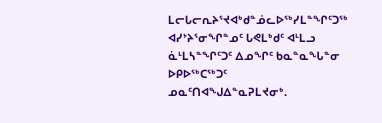ᒪᓕᒐᓕᕆᔨᕐᔪᐊᒃᑯᓐᓅᓚᐅᖅᓯᒪᓐᖏᑦᑐᖅ ᐊᓯᔾᔨᕐᓂᖏᓐᓄᑦ ᒐᕙᒪᒃᑯᑦ ᐊᒻᒪᓗ ᓈᒻᒪᓴᓐᖏᑦᑐᑦ ᐃᓄᖏᑦ ᑲᓇᓐᓇᖓᓐᓂ ᐅᑭᐅᖅᑕᖅᑐᑦ ᓄᓇᑦᑎᐊᖑᐃᓐᓇᕈᒪᔪᓂᒃ.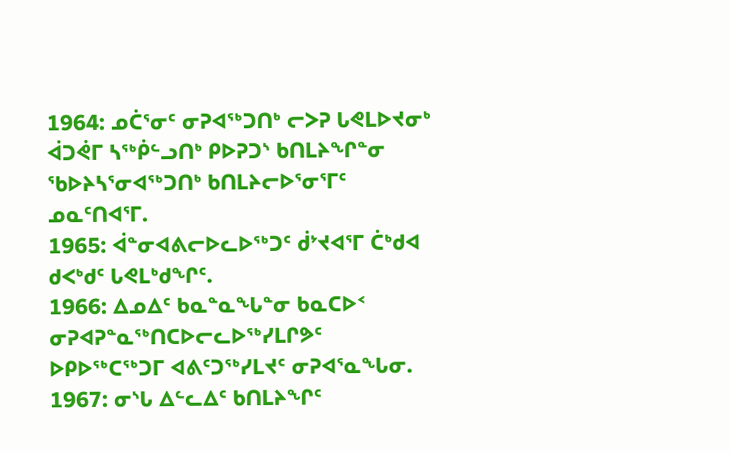1964: ᓄᑖᕐᓂᑦ ᓂᕈᐊᖅᑐᑎᒃ ᓕᐳᕈ ᒐᕙᒪᐅᔪᓂᒃ ᐋᑐᕚᒥ ᓴᖅᑮᓪᓗᑎᒃ ᑭᐅᕈᑐᔅ ᑲᑎᒪᔨᖏᓐᓂ ᖃᐅᔨᓴᕐᓂᐊᖅᑐᑎᒃ ᑲᑎᒪᔨᓕᐅᕐᓂᕐᒥᑦ ᓄᓇᑦᑎᐊᕐᒥ.
1965: ᐋᓐᓂᐊᕕᓕᐅᓚᐅᖅᑐᑦ ᑰᔾᔪᐊᕐᒥ ᑖᒃᑯᐊ ᑯᐸᒃᑯᑦ ᒐᕙᒪᒃᑯᖏᑦ.
1966: ᐃᓄᐃᑦ ᑲᓇᓐᓇᖓᓐᓂ ᑲᓇᑕᐅᑉ ᓂᕈᐊᕈᓐᓇᖅᑎᑕᐅᓕᓚᐅᖅᓯᒪᒋᕗᑦ ᐅᑭᐅᖅᑕᖅᑐᒥ ᐊᕕᑦᑐᖅᓯᒪᔪᑦ ᓂᕈᐊᕐᓇᖓᓂ.
1967: ᓂᔅᒐ ᐃᓪᓚᐃᑦ ᑲᑎᒪᔨᖏᑦ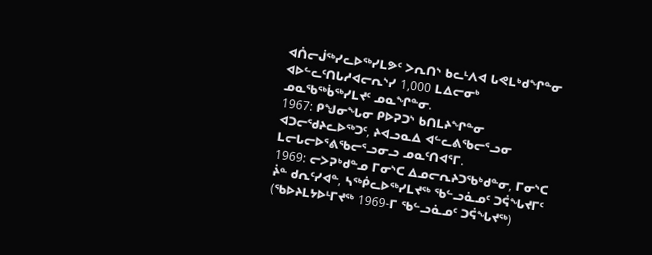ᐊᑏᓕᒎᖅᓯᓚᐅᖅᓯᒪᕗᑦ ᐳᕆᑎᔅ ᑲᓚᒻᐱᐊ ᒐᕙᒪᒃᑯᖏᓐᓂ ᐊᐅᓪᓚᑦᑎᒐᓱᐊᓕᕆᔅᓯ 1,000 ᒪᐃᓕᓂᒃ ᓄᓇᖃᖅᑳᖅᓯᒪᔪᑦ ᓄᓇᖏᓐᓂ.
1967: ᑭᖑᓂᖓᓂ ᑭᐅᕈᑐᔅ ᑲᑎᒪᔨᖏᓐᓂ ᐊᑐᓕᖁᔨᓚᐅᖅᑐᑦ, ᔨᐊᓗᓇᐃ ᐊᓪᓚᕕᖃᓕᕐᓗᓂ ᒪᓕᒐᓕᐅᕐᕕᖃᓕᕐᓗᓂᓗ ᓄᓇᑦᑎᐊᕐᒥ.
1969: ᓕᐳᕈᒃᑯᓐᓄ ᒥᓂᔅᑕ ᐃᓄᓕᕆᔨᑐᖃᒃᑯᓐᓂ, ᒥᓂᔅᑕ ᔩᓐ ᑯᕆᑦᓯᐊᓐ, ᓴᖅᑮᓚᐅᖅᓯᒪᔪᖅ ᖃᓪᓗᓈᓄᑦ ᑐᕌᖓᔪᒥᑦ (ᖃᐅᔨᒪᔭᐅᒻᒥᔪᖅ 1969-ᒥ ᖃᓪᓗᓈᓄᑦ ᑐᕌᖓᔪᖅ)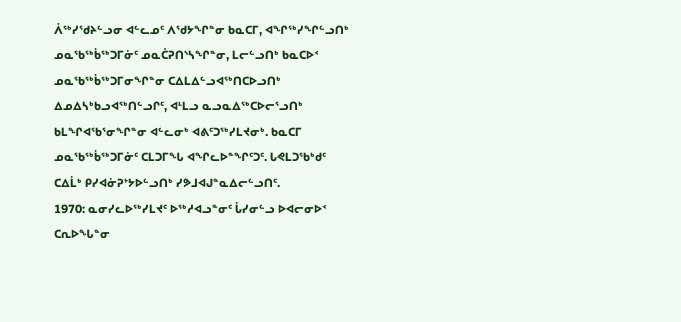ᐲᖅᓯᖁᔨᓪᓗᓂ ᐊᓪᓚᓄᑦ ᐱᖁᔭᖏᓐᓂ ᑲᓇᑕᒥ, ᐊᖏᖅᓯᖏᓪᓗᑎᒃ ᓄᓇᖃᖅᑳᖅᑐᒥᓃᑦ ᓄᓇᑖᕈᑎᔅᓴᖏᓐᓂ, ᒪᓕᓪᓗᑎᒃ ᑲᓇᑕᐅᑉ ᓄᓇᖃᖅᑳᖅᑐᒥᓂᖏᓐᓂ ᑕᐃᒪᐃᓪᓗᐊᖅᑎᑕᐅᓗᑎᒃ ᐃᓄᐃᓴᒃᑲᓗᐊᖅᑎᓪᓗᒋᑦ, ᐊᒻᒪᓗ ᓇᓗᓇᐃᖅᑕᐅᓕᕐᓗᑎᒃ ᑲᒪᖏᐊᖃᕐᓂᖏᓐᓂ ᐊᓪᓚᓂᒃ ᐊᕕᑦᑐᖅᓯᒪᔪᓂᒃ. ᑲᓇᑕᒥ ᓄᓇᖃᖅᑳᖅᑐᒥᓃᑦ ᑕᒪᑐᒥᖓ ᐊᖏᓚᐅᓐᖏᑦᑐᑦ. ᒐᕙᒪᑐᖃᒃᑯᑦ ᑕᐃᒫᒃ ᑭᓯᐊᓃᕈᔾᔭᐅᓪᓗᑎᒃ ᓯᕗᒧᐊᒍᓐᓇᐃᓕᓪᓗᑎᑦ.
1970: ᓇᓂᓯᓚᐅᖅᓯᒪᔪᑦ ᐅᖅᓱᐊᓗᓐᓂᑦ ᒑᓯᓂᓪᓗ ᐅᐊᓕᓂᐅᑉ ᑕᕆᐅᖓᓐᓂ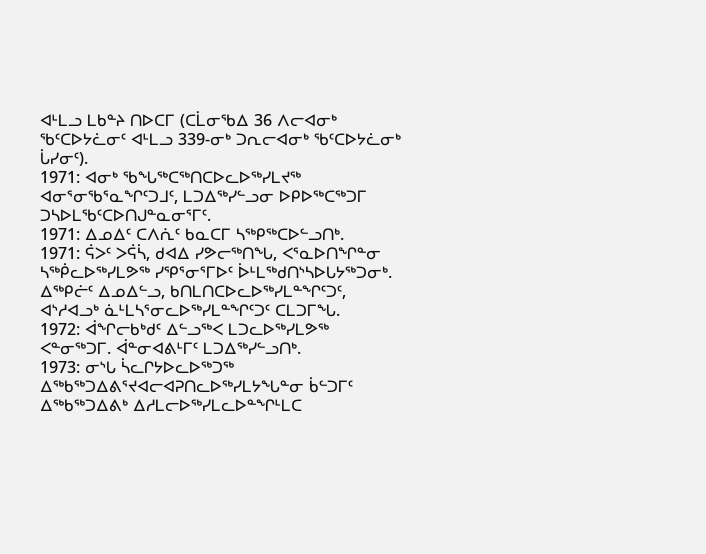ᐊᒻᒪᓗ ᒪᑲᓐᔨ ᑎᐅᑕᒥ (ᑕᒫᓂᖃᐃ 36 ᐱᓕᐊᓂᒃ ᖃᑦᑕᐅᔭᓛᓂᑦ ᐊᒻᒪᓗ 339-ᓂᒃ ᑐᕆᓕᐊᓂᒃ ᖃᑦᑕᐅᔭᓛᓂᒃ ᒑᓯᓂᑦ).
1971: ᐊᓂᒃ ᖃᖓᖅᑕᖅᑎᑕᐅᓚᐅᖅᓯᒪᔪᖅ ᐊᓂᕐᓂᖃᕐᓇᖏᑦᑐᒧᑦ, ᒪᑐᐃᖅᓯᓪᓗᓂ ᐅᑭᐅᖅᑕᖅᑐᒥ
ᑐᓴᐅᒪᖃᑦᑕᐅᑎᒍᓐᓇᓂᕐᒥᑦ.
1971: ᐃᓄᐃᑦ ᑕᐱᕇᑦ ᑲᓇᑕᒥ ᓴᖅᑭᖅᑕᐅᓪᓗᑎᒃ.
1971: ᕌᐳᑦ ᐳᕌᓵ, ᑯᐊᐃ ᓯᕗᓕᖅᑎᖓ, ᐸᕐᓇᐅᑎᖏᓐᓂ ᓴᖅᑮᓚᐅᖅᓯᒪᕗᖅ ᓯᕿᕐᓂᕐᒥᐅᑦ ᐆᒻᒪᖅᑯᑎᔅᓴᐅᒐᔭᖅᑐᓂᒃ. ᐃᖅᑭᓖᑦ ᐃᓄᐃᓪᓗ, ᑲᑎᒪᑎᑕᐅᓚᐅᖅᓯᒪᓐᖏᑦᑐᑦ, ᐊᔅᓱᐊᓗᒃ ᓈᒻᒪᓴᕐᓂᓚᐅᖅᓯᒪᓐᖏᑦᑐᑦ ᑕᒪᑐᒥᖓ.
1972: ᐋᖏᓕᑲᒃᑯᑦ ᐃᓪᓗᖅᐸ ᒪᑐᓚᐅᖅᓯᒪᕗᖅ ᐸᓐᓂᖅᑐᒥ. ᐋᓐᓂᐊᕕᒻᒥᑦ ᒪᑐᐃᖅᓯᓪᓗᑎᒃ.
1973: ᓂᔅᒐ ᓵᓚᒋᔭᐅᓚᐅᖅᑐᖅ ᐃᖅᑲᖅᑐᐃᕕᕐᔪᐊᓕᐊᕈᑎᓚᐅᖅᓯᒪᔭᖓᓐᓂ ᑳᓪᑐᒥᑦ ᐃᖅᑲᖅᑐᐃᕕᒃ ᐃᓱᒪᓕᐅᖅᓯᒪᓚᐅᓐᖏᒻᒪᑕ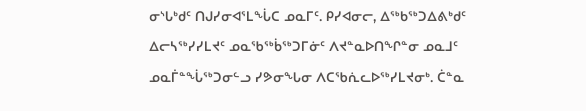ᓂᔅᒐᒃᑯᑦ ᑎᒍᓯᓂᐊᕐᒪᖔᑕ ᓄᓇᒥᑦ. ᑭᓯᐊᓂᓕ, ᐃᖅᑲᖅᑐᐃᕕᒃᑯᑦ ᐃᓕᓴᖅᓯᓯᒪᔪᑦ ᓄᓇᖃᖅᑳᖅᑐᒥᓃᑦ ᐱᔪᓐᓇᐅᑎᖏᓐᓂ ᓄᓇᒧᑦ ᓄᓇᒦᓐᖔᖅᑐᓂᓪᓗ ᓯᕗᓂᖓᓂ ᐱᑕᖃᕇᓚᐅᖅᓯᒪᔪᓂᒃ. ᑖᓐᓇ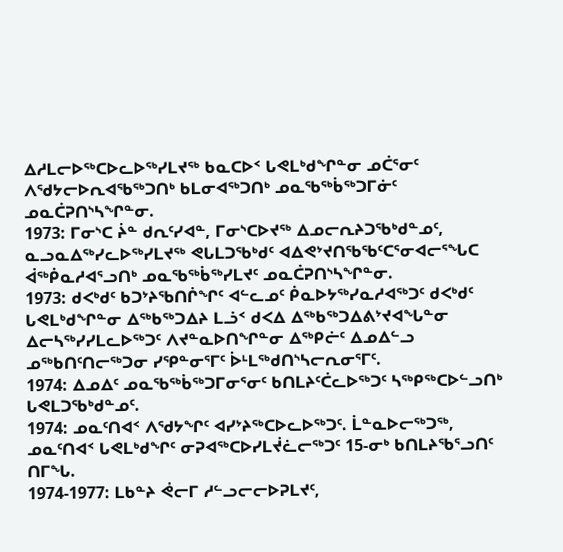ᐃᓱᒪᓕᐅᖅᑕᐅᓚᐅᖅᓯᒪᔪᖅ ᑲᓇᑕᐅᑉ ᒐᕙᒪᒃᑯᖏᓐᓂ ᓄᑖᕐᓂᑦ ᐱᖁᔭᓕᐅᕆᐊᖃᖅᑐᑎᒃ ᑲᒪᓂᐊᖅᑐᑎᒃ ᓄᓇᖃᖅᑳᖅᑐᒥᓃᑦ ᓄᓇᑖᕈᑎᔅᓴᖏᓐᓂ.
1973: ᒥᓂᔅᑕ ᔩᓐ ᑯᕆᑦᓯᐊᓐ, ᒥᓂᔅᑕᐅᔪᖅ ᐃᓄᓕᕆᔨᑐᖃᒃᑯᓐᓄᑦ, ᓇᓗᓇᐃᖅᓯᓚᐅᖅᓯᒪᔪᖅ ᕙᒐᒪᑐᖃᒃᑯᑦ ᐊᐃᕙᔾᔪᑎᖃᖃᑦᑕᕐᓂᐊᓕᕐᖓᑕ ᐋᖅᑮᓇᓱᐊᕐᓗᑎᒃ ᓄᓇᖃᖅᑳᖅᓯᒪᔪᑦ ᓄᓇᑖᕈᑎᔅᓴᖏᓐᓂ.
1973: ᑯᐸᒃᑯᑦ ᑲᑐᔾᔨᖃᑎᒌᖏᑦ ᐊᓪᓚᓄᑦ ᑮᓇᐅᔭᖅᓯᓇᓱᐊᖅᑐᑦ ᑯᐸᒃᑯᑦ ᒐᕙᒪᒃᑯᖏᓐᓂ ᐃᖅᑲᖅᑐᐃᔨ ᒪᓘᑉ ᑯᐸᐃ ᐃᖅᑲᖅᑐᐃᕕᔾᔪᐊᖓᓐᓂ ᐃᓕᓴᖅᓯᓯᒪᓚᐅᖅᑐᑦ ᐱᔪᓐᓇᐅᑎᖏᓐᓂ ᐃᖅᑭᓖᑦ ᐃᓄᐃᓪᓗ ᓄᖅᑲᑎᑦᑎᓕᖅᑐᓂ ᓯᕿᓐᓂᕐᒥᑦ ᐆᒻᒪᖅᑯᑎᔅᓴᓕᕆᓂᕐᒥᑦ.
1974: ᐃᓄᐃᑦ ᓄᓇᖃᖅᑳᖅᑐᒥᓂᕐᓂᑦ ᑲᑎᒪᔨᑦᑖᓚᐅᖅᑐᑦ ᓴᖅᑭᖅᑕᐅᓪᓗᑎᒃ ᒐᕙᒪᑐᖃᒃᑯᓐᓄᑦ.
1974: ᓄᓇᑦᑎᐊᑉ ᐱᖁᔭᖏᑦ ᐊᓯᔾᔨᖅᑕᐅᓚᐅᖅᑐᑦ. ᒫᓐᓇᐅᓕᖅᑐᖅ, ᓄᓇᑦᑎᐊᑉ ᒐᕙᒪᒃᑯᖏᑦ ᓂᕈᐊᖅᑕᐅᓯᒪᔫᓛᓕᖅᑐᑦ 15-ᓂᒃ ᑲᑎᒪᔨᖃᕐᓗᑎᑦ ᑎᒥᖓ.
1974-1977: ᒪᑲᓐᔨ ᕚᓕᒥ ᓱᓪᓗᓕᓕᐅᕈᒪᔪᑦ,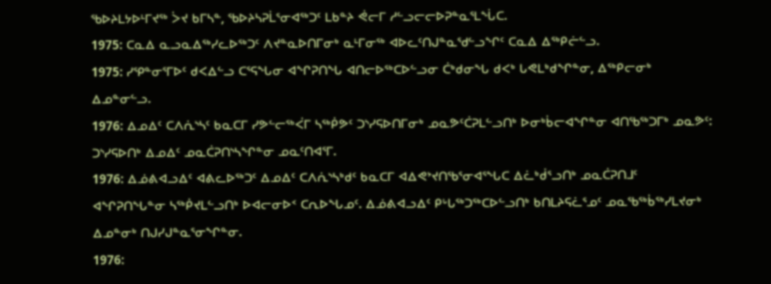ᖃᐅᔨᒪᔭᐅᒻᒥᔪᖅ ᐴᔪ ᑲᒥᓴᓐ, ᖃᐅᔨᓴᕈᒫᕐᓂᐊᖅᑐᑦ ᒪᑲᓐᔨ ᕚᓕᒥ ᓱᓪᓗᓕᓕᐅᕈᓐᓇᕐᒪᖔᑕ.
1975: ᑕᓇᐃ ᓇᓗᓇᐃᖅᓯᓚᐅᖅᑐᑦ ᐱᔪᓐᓇᐅᑎᒥᓂᒃ ᓇᒻᒥᓂᖅ ᐊᐅᓚᑦᑎᒍᓐᓇᖁᓪᓗᖏᑦ ᑕᓇᐃ ᐃᖅᑭᓖᓪᓗ.
1975: ᓯᕿᓐᓂᕐᒥᐅᑦ ᑯᐸᐃᓪᓗ ᑕᕐᕋᖓᓂ ᐊᖏᕈᑎᖓ ᐊᑎᓕᐅᖅᑕᐅᓪᓗᓂ ᑖᒃᑯᓂᖓ ᑯᐸᒃ ᒐᕙᒪᒃᑯᖏᓐᓂ, ᐃᖅᑭᓕᓂᒃ ᐃᓄᓐᓂᓪᓗ.
1976: ᐃᓄᐃᑦ ᑕᐱᕇᔅᓴᑦ ᑲᓇᑕᒥ ᓯᕗᓪᓕᖅᐹᒥ ᓴᖅᑮᕗᑦ ᑐᔅᓯᕋᐅᑎᒥᓂᒃ ᓄᓇᕗᑦᑖᕈᒪᓪᓗᑎᒃ ᐅᓂᒃᑳᓕᐊᖏᓐᓂ ᐊᑎᖃᖅᑐᒥᒃ ᓄᓇᕗᑦ: ᑐᔅᓯᕋᐅᑎᒃ ᐃᓄᐃᑦ ᓄᓇᑖᕈᑎᔅᓴᖏᓐᓂ ᓄᓇᑦᑎᐊᕐᒥ.
1976: ᐃᓅᕕᐊᓗᐃᑦ ᐊᕕᓚᐅᖅᑐᑦ ᐃᓄᐃᑦ ᑕᐱᕇᔅᓴᒃᑯᑦ ᑲᓇᑕᒥ ᐊᐃᕙᔾᔪᑎᖃᕐᓂᐊᕐᖓᑕ ᐃᓛᒃᑰᕐᓗᑎᒃ ᓄᓇᑖᕈᑎᒧᑦ ᐊᖏᕈᑎᖓᓐᓂ ᓴᖅᑮᔪᒪᓪᓗᑎᒃ ᐅᐊᓕᓂᐅᑉ ᑕᕆᐅᖓᓄᑦ. ᐃᓅᕕᐊᓗᐃᑦ ᑭᒡᒐᖅᑐᖅᑕᐅᓪᓗᑎᒃ ᑲᑎᒪᔨᕋᓛᕐᓄᑦ ᓄᓇᖃᖅᑳᖅᓯᒪᔪᓂᒃ ᐃᓄᓐᓂᒃ ᑎᒍᓯᒍᓐᓇᕐᓂᖏᓐᓂ.
1976: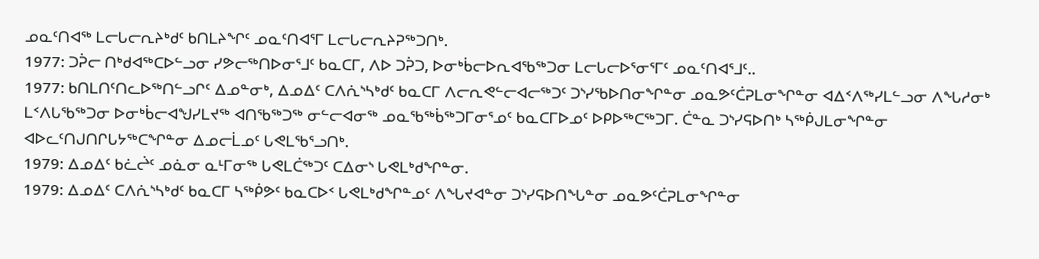ᓄᓇᑦᑎᐊᖅ ᒪᓕᒐᓕᕆᔨᒃᑯᑦ ᑲᑎᒪᔨᖏᑦ ᓄᓇᑦᑎᐊᕐᒥ ᒪᓕᒐᓕᕆᔨᕈᖅᑐᑎᒃ.
1977: ᑐᕉᓕ ᑎᒃᑯᐊᖅᑕᐅᓪᓗᓂ ᓯᕗᓕᖅᑎᐅᓂᕐᒧᑦ ᑲᓇᑕᒥ, ᐱᐅ ᑐᕉᑐ, ᐅᓂᒃᑳᓕᐅᕆᐊᖃᖅᑐᓂ ᒪᓕᒐᓕᐅᕐᓂᕐᒥᑦ ᓄᓇᑦᑎᐊᕐᒧᑦ..
1977: ᑲᑎᒪᑎᑦᑎᓚᐅᖅᑎᓪᓗᒋᑦ ᐃᓄᓐᓂᒃ, ᐃᓄᐃᑦ ᑕᐱᕇᔅᓴᒃᑯᑦ ᑲᓇᑕᒥ ᐱᓕᕆᕙᓪᓕᐊᓕᖅᑐᑦ ᑐᔅᓯᖃᐅᑎᓂᖏᓐᓂ ᓄᓇᕗᑦᑖᕈᒪᓂᖏᓐᓂ ᐊᐃᑉᐱᖅᓯᒪᓪᓗᓂ ᐱᖓᓱᓂᒃ ᒪᑉᐱᒐᖃᖅᑐᓂ ᐅᓂᒃᑳᓕᐊᖑᓯᒪᔪᖅ ᐊᑎᖃᖅᑐᖅ ᓂᓪᓕᐊᓂᖅ ᓄᓇᖃᖅᑳᖅᑐᒥᓂᕐᓄᑦ ᑲᓇᑕᒥᐅᓄᑦ ᐅᑭᐅᖅᑕᖅᑐᒥ. ᑖᓐᓇ ᑐᔅᓯᕋᐅᑎᒃ ᓴᖅᑮᒍᒪᓂᖏᓐᓂ ᐊᐅᓚᑦᑎᒍᑎᒋᒐᔭᖅᑕᖏᓐᓂ ᐃᓄᓕᒫᓄᑦ ᒐᕙᒪᖃᕐᓗᑎᒃ.
1979: ᐃᓄᐃᑦ ᑲᓛᖡᑦ ᓄᓈᓂ ᓇᒻᒥᓂᖅ ᒐᕙᒪᑖᖅᑐᑦ ᑕᐃᓂᔅ ᒐᕙᒪᒃᑯᖏᓐᓂ.
1979: ᐃᓄᐃᑦ ᑕᐱᕇᔅᓴᒃᑯᑦ ᑲᓇᑕᒥ ᓴᖅᑮᕗᑦ ᑲᓇᑕᐅᑉ ᒐᕙᒪᒃᑯᖏᓐᓄᑦ ᐱᖓᔪᐊᓐᓂ ᑐᔅᓯᕋᐅᑎᖓᓐᓂ ᓄᓇᕗᑦᑖᕈᒪᓂᖏᓐᓂ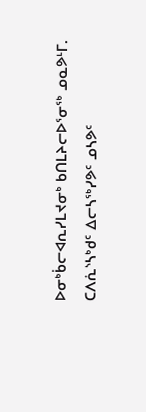ᐅᓂᒃᑳᓕᐊᕆᓯᒪᔪᓂᒃ ᑲᑎᒪᔨᓕᐅᕐᓂᖅ ᓄᓇᕗᒻᒥ. ᑕᐱᕇᔅᓴᒃᑯᑦ ᐃᓕᓴᖅᓯᕗᑦ ᓄᓴᕗᑦ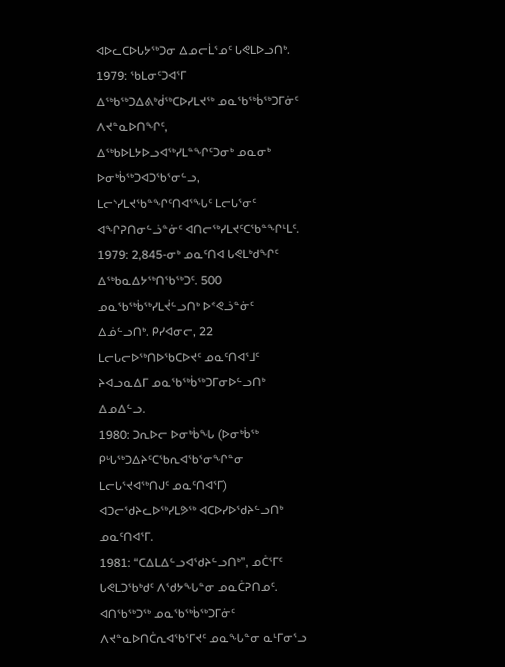ᐊᐅᓚᑕᐅᒐᔭᖅᑐᓂ ᐃᓄᓕᒫᕐᓄᑦ ᒐᕙᒪᐅᓗᑎᒃ.
1979: ᖃᒪᓂᑦᑐᐊᕐᒥ ᐃᖅᑲᖅᑐᐃᕕᒃᑰᖅᑕᐅᓯᒪᔪᖅ ᓄᓇᖃᖅᑳᖅᑐᒥᓃᑦ ᐱᔪᓐᓇᐅᑎᖏᑦ, ᐃᖅᑲᐅᒪᔭᐅᓗᐊᖅᓯᒪᓐᖏᑦᑐᓂᒃ ᓄᓇᓂᒃ ᐅᓂᒃᑳᖅᑐᐊᑐᖃᕐᓂᓪᓗ, ᒪᓕᔅᓯᒪᔪᖃᓐᖏᑦᑎᐊᕐᖓᑦ ᒪᓕᒐᕐᓂᑦ ᐊᖏᕈᑎᓂᓪᓘᓐᓃᑦ ᐊᑎᓕᖅᓯᒪᔪᑦᑕᖃᓐᖏᒻᒪᑦ.
1979: 2,845-ᓂᒃ ᓄᓇᑦᑎᐊ ᒐᕙᒪᒃᑯᖏᑦ ᐃᖅᑲᓇᐃᔭᖅᑎᖃᖅᑐᑦ. 500 ᓄᓇᖃᖅᑳᖅᓯᒪᔫᓪᓗᑎᒃ ᐅᕝᕙᓘᓐᓃᑦ ᐃᓅᓪᓗᑎᒃ. ᑭᓯᐊᓂᓕ, 22 ᒪᓕᒐᓕᐅᖅᑎᐅᖃᑕᐅᔪᑦ ᓄᓇᑦᑎᐊᕐᒧᑦ ᔨᐊᓗᓇᐃᒥ ᓄᓇᖃᖅᑳᖅᑐᒥᓂᐅᓪᓗᑎᒃ ᐃᓄᐃᓪᓗ.
1980: ᑐᕆᐅᓕ ᐅᓂᒃᑳᖓ (ᐅᓂᒃᑳᖅ ᑭᒡᒐᖅᑐᐃᔨᑦᑕᖃᕆᐊᖃᕐᓂᖏᓐᓂ ᒪᓕᒐᕐᔪᐊᖅᑎᒍᑦ ᓄᓇᑦᑎᐊᕐᒥ) ᐊᑐᓕᖁᔨᓚᐅᖅᓯᒪᕗᖅ ᐊᑕᐅᓯᐅᖁᔨᓪᓗᑎᒃ ᓄᓇᑦᑎᐊᕐᒥ.
1981: “ᑕᐃᒪᐃᓪᓗᐊᖁᔨᓪᓗᑎᒃ”, ᓄᑖᕐᒥᑦ ᒐᕙᒪᑐᖃᒃᑯᑦ ᐱᖁᔭᖓᓐᓂ ᓄᓇᑖᕈᑎᓄᑦ. ᐊᑎᖃᖅᑐᖅ ᓄᓇᖃᖅᑳᖅᑐᒥᓃᑦ ᐱᔪᓐᓇᐅᑎᑖᕆᐊᖃᕐᒥᔪᑦ ᓄᓇᖓᓐᓂ ᓇᒻᒥᓂᕐᓗ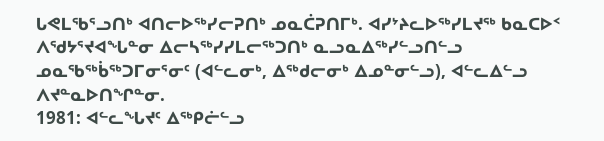ᒐᕙᒪᖃᕐᓗᑎᒃ ᐊᑎᓕᐅᖅᓯᓕᕈᑎᒃ ᓄᓇᑖᕈᑎᒥᒃ. ᐊᓯᔾᔨᓚᐅᖅᓯᒪᔪᖅ ᑲᓇᑕᐅᑉ ᐱᖁᔭᕐᔪᐊᖓᓐᓂ ᐃᓕᓴᖅᓯᓯᒪᓕᖅᑐᑎᒃ ᓇᓗᓇᐃᖅᓯᓪᓗᑎᓪᓗ ᓄᓇᖃᖅᑳᖅᑐᒥᓂᕐᓂᑦ (ᐊᓪᓚᓂᒃ, ᐃᖅᑯᓕᓂᒃ ᐃᓄᓐᓂᓪᓗ), ᐊᓪᓚᐃᓪᓗ ᐱᔪᓐᓇᐅᑎᖏᓐᓂ.
1981: ᐊᓪᓚᖓᔪᑦ ᐃᖅᑭᓖᓪᓗ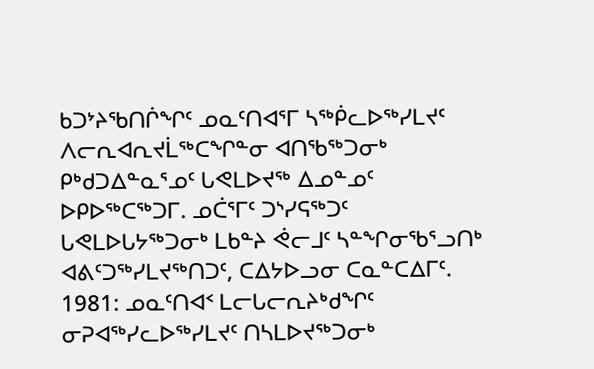ᑲᑐᔾᔨᖃᑎᒌᖏᑦ ᓄᓇᑦᑎᐊᕐᒥ ᓴᖅᑮᓚᐅᖅᓯᒪᔪᑦ ᐱᓕᕆᐊᕆᔪᒫᖅᑕᖏᓐᓂ ᐊᑎᖃᖅᑐᓂᒃ ᑭᒃᑯᑐᐃᓐᓇᕐᓄᑦ ᒐᕙᒪᐅᔪᖅ ᐃᓄᓐᓄᑦ ᐅᑭᐅᖅᑕᖅᑐᒥ. ᓄᑖᕐᒥᑦ ᑐᔅᓯᕋᖅᑐᑦ ᒐᕙᒪᐅᒐᔭᖅᑐᓂᒃ ᒪᑲᓐᔨ ᕚᓕᒧᑦ ᓴᓐᖏᓂᖃᕐᓗᑎᒃ ᐊᕕᑦᑐᖅᓯᒪᔪᖅᑎᑐᑦ, ᑕᐃᔭᐅᓗᓂ ᑕᓇᓐᑕᐃᒥᑦ.
1981: ᓄᓇᑦᑎᐊᑉ ᒪᓕᒐᓕᕆᔨᒃᑯᖏᑦ ᓂᕈᐊᖅᓯᓚᐅᖅᓯᒪᔪᑦ ᑎᓴᒪᐅᔪᖅᑐᓂᒃ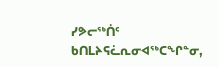ᓯᕗᓕᖅᑏᑦ ᑲᑎᒪᔨᕋᓛᕆᓂᐊᖅᑕᖏᓐᓂ,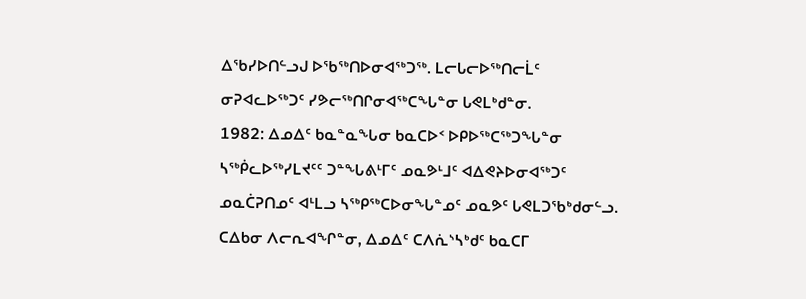ᐃᖃᓯᐅᑎᓪᓗᒍ ᐅᖃᖅᑎᐅᓂᐊᖅᑐᖅ. ᒪᓕᒐᓕᐅᖅᑎᓕᒫᑦ ᓂᕈᐊᓚᐅᖅᑐᑦ ᓯᕗᓕᖅᑎᒋᓂᐊᖅᑕᖓᓐᓂ ᒐᕙᒪᒃᑯᓐᓂ.
1982: ᐃᓄᐃᑦ ᑲᓇᓐᓇᖓᓂ ᑲᓇᑕᐅᑉ ᐅᑭᐅᖅᑕᖅᑐᖓᓐᓂ ᓴᖅᑮᓚᐅᖅᓯᒪᔪᑦᑦ ᑐᓐᖓᕕᒻᒥᑦ ᓄᓇᕗᒻᒧᑦ ᐊᐃᕙᔨᐅᓂᐊᖅᑐᑦ ᓄᓇᑖᕈᑎᓄᑦ ᐊᒻᒪᓗ ᓴᖅᑭᖅᑕᐅᓂᖓᓐᓄᑦ ᓄᓇᕗᑦ ᒐᕙᒪᑐᖃᒃᑯᓂᓪᓗ. ᑕᐃᑲᓂ ᐱᓕᕆᐊᖏᓐᓂ, ᐃᓄᐃᑦ ᑕᐱᕇᔅᓴᒃᑯᑦ ᑲᓇᑕᒥ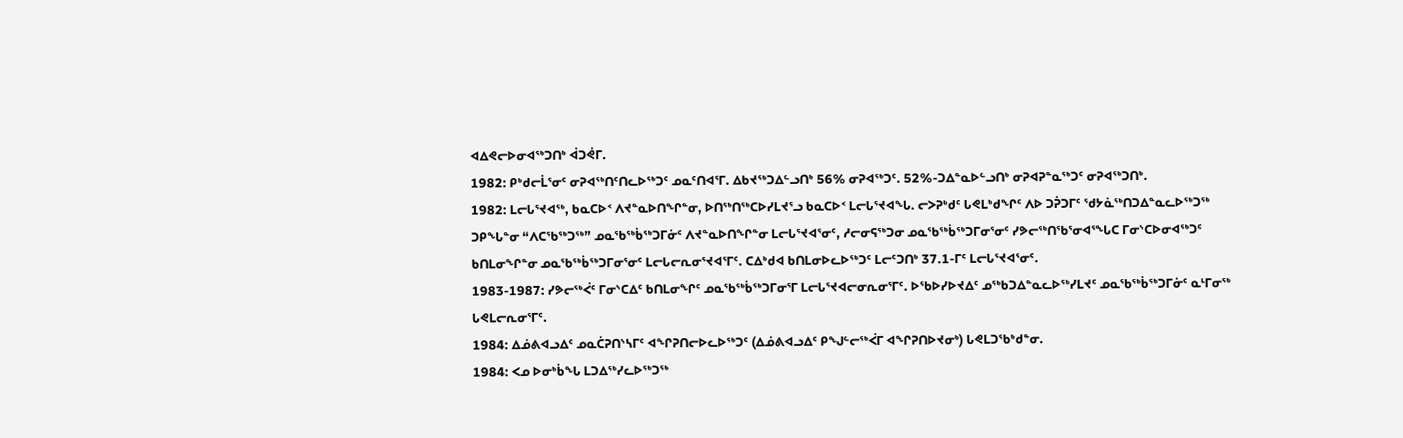ᐊᐃᕙᓕᐅᓂᐊᖅᑐᑎᒃ ᐋᑐᕚᒥ.
1982: ᑭᒃᑯᓕᒫᕐᓂᑦ ᓂᕈᐊᖅᑎᑦᑎᓚᐅᖅᑐᑦ ᓄᓇᑦᑎᐊᕐᒥ. ᐃᑲᔪᖅᑐᐃᓪᓗᑎᒃ 56% ᓂᕈᐊᖅᑐᑦ. 52%-ᑐᐃᓐᓇᐅᓪᓗᑎᒃ ᓂᕈᐊᕈᓐᓇᖅᑐᑦ ᓂᕈᐊᖅᑐᑎᒃ.
1982: ᒪᓕᒐᕐᔪᐊᖅ, ᑲᓇᑕᐅᑉ ᐱᔪᓐᓇᐅᑎᖏᓐᓂ, ᐅᑎᖅᑎᖅᑕᐅᓯᒪᔪᕐᓗ ᑲᓇᑕᐅᑉ ᒪᓕᒐᕐᔪᐊᖓ. ᓕᐳᕈᒃᑯᑦ ᒐᕙᒪᒃᑯᖏᑦ ᐱᐅ ᑐᕉᑐᒥᑦ ᖁᔭᓈᖅᑎᑐᐃᓐᓇᓚᐅᖅᑐᖅ ᑐᑭᖓᓐᓂ “ᐱᑕᖃᖅᑐᖅ” ᓄᓇᖃᖅᑳᖅᑐᒥᓃᑦ ᐱᔪᓐᓇᐅᑎᖏᓐᓂ ᒪᓕᒐᕐᔪᐊᕐᓂᑦ, ᓱᓕᓂᕋᖅᑐᓂ ᓄᓇᖃᖅᑳᖅᑐᒥᓂᕐᓂᑦ ᓯᕗᓕᖅᑎᖃᕐᓂᐊᕐᖓᑕ ᒥᓂᔅᑕᐅᓂᐊᖅᑐᑦ ᑲᑎᒪᓂᖏᓐᓂ ᓄᓇᖃᖅᑳᖅᑐᒥᓂᕐᓂᑦ ᒪᓕᒐᓕᕆᓂᕐᔪᐊᕐᒥᑦ. ᑕᐃᒃᑯᐊ ᑲᑎᒪᓂᐅᓚᐅᖅᑐᑦ ᒪᓕᑦᑐᑎᒃ 37.1-ᒥᑦ ᒪᓕᒐᕐᔪᐊᕐᓂᑦ.
1983-1987: ᓯᕗᓕᖅᐹᑦ ᒥᓂᔅᑕᐃᑦ ᑲᑎᒪᓂᖏᑦ ᓄᓇᖃᖅᑳᖅᑐᒥᓂᕐᒥ ᒪᓕᒐᕐᔪᐊᓕᓂᕆᓂᕐᒥᑦ. ᐅᖃᐅᓯᐅᔪᐃᑦ ᓄᖅᑲᑐᐃᓐᓇᓚᐅᖅᓯᒪᔪᑦ ᓄᓇᖃᖅᑳᖅᑐᒥᓃᑦ ᓇᒻᒥᓂᖅ ᒐᕙᒪᓕᕆᓂᕐᒥᑦ.
1984: ᐃᓅᕕᐊᓗᐃᑦ ᓄᓇᑖᕈᑎᔅᓴᒥᑦ ᐊᖏᕈᑎᓕᐅᓚᐅᖅᑐᑦ (ᐃᓅᕕᐊᓗᐃᑦ ᑭᖑᓪᓕᖅᐹᒥ ᐊᖏᕈᑎᐅᔪᓂᒃ) ᒐᕙᒪᑐᖃᒃᑯᓐᓂ.
1984: ᐸᓄ ᐅᓂᒃᑳᖓ ᒪᑐᐃᖅᓯᓚᐅᖅᑐᖅ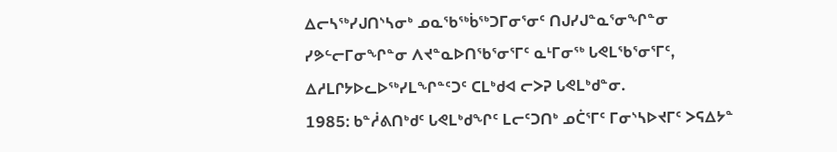ᐃᓕᓴᖅᓯᒍᑎᔅᓴᓂᒃ ᓄᓇᖃᖅᑳᖅᑐᒥᓂᕐᓂᑦ ᑎᒍᓯᒍᓐᓇᕐᓂᖏᓐᓂ ᓯᕗᓪᓕᒥᓂᖏᓐᓂ ᐱᔪᓐᓇᐅᑎᖃᕐᓂᕐᒥᑦ ᓇᒻᒥᓂᖅ ᒐᕙᒪᖃᕐᓂᕐᒥᑦ, ᐃᓱᒪᒋᔭᐅᓚᐅᖅᓯᒪᖏᓐᑦᑐᑦ ᑕᒪᒃᑯᐊ ᓕᐳᕈ ᒐᕙᒪᒃᑯᓐᓂ.
1985: ᑲᓐᓲᕕᑎᒃᑯᑦ ᒐᕙᒪᒃᑯᖏᑦ ᒪᓕᑦᑐᑎᒃ ᓄᑖᕐᒥᑦ ᒥᓂᔅᓴᐅᔪᒥᑦ ᐳᕋᐃᔭᓐ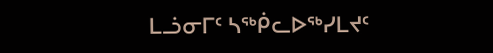ᒪᓘᓂᒥᑦ ᓴᖅᑮᓚᐅᖅᓯᒪᔪᑦ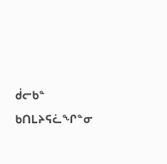ᑰᓕᑲᓐ ᑲᑎᒪᔨᕋᓛᖏᓐᓂ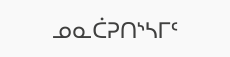ᓄᓇᑖᕈᑎᔅᓴᒥᑦ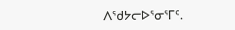ᐱᖁᔭᓕᐅᕐᓂᕐᒥᑦ.